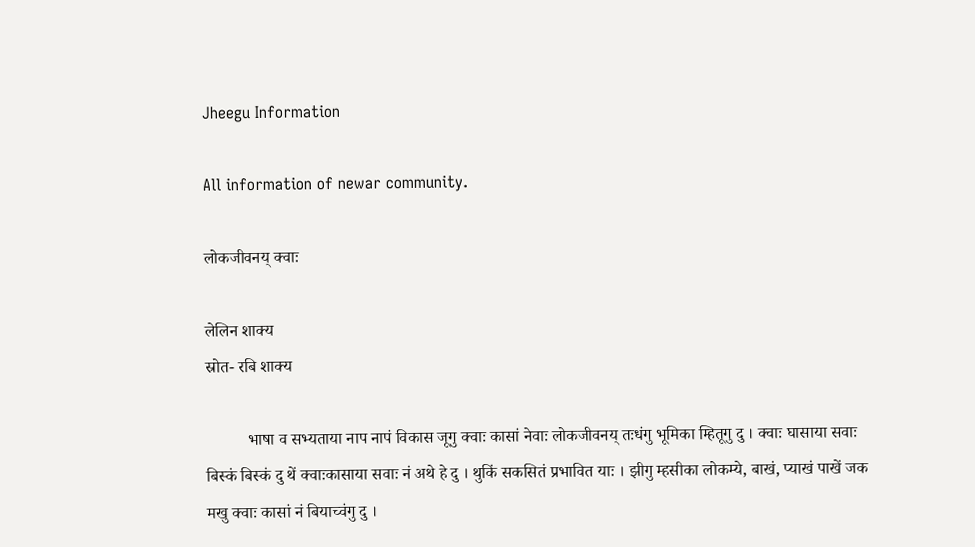Jheegu Information

All information of newar community.

लोकजीवनय् क्वाः

लेलिन शाक्य
स्रोत- रबि शाक्य

          भाषा व सभ्यताया नाप नापं विकास जूगु क्वाः कासां नेवाः लोकजीवनय् तःधंगु भूमिका म्हितूगु दु । क्वाः घासाया सवाः बिस्कं बिस्कं दु थें क्वाःकासाया सवाः नं अथे हे दु । थुकिं सकसितं प्रभावित याः । झीगु म्हसीका लोकम्ये, बाखं, प्याखं पाखें जक मखु क्वाः कासां नं बियाच्वंगु दु ।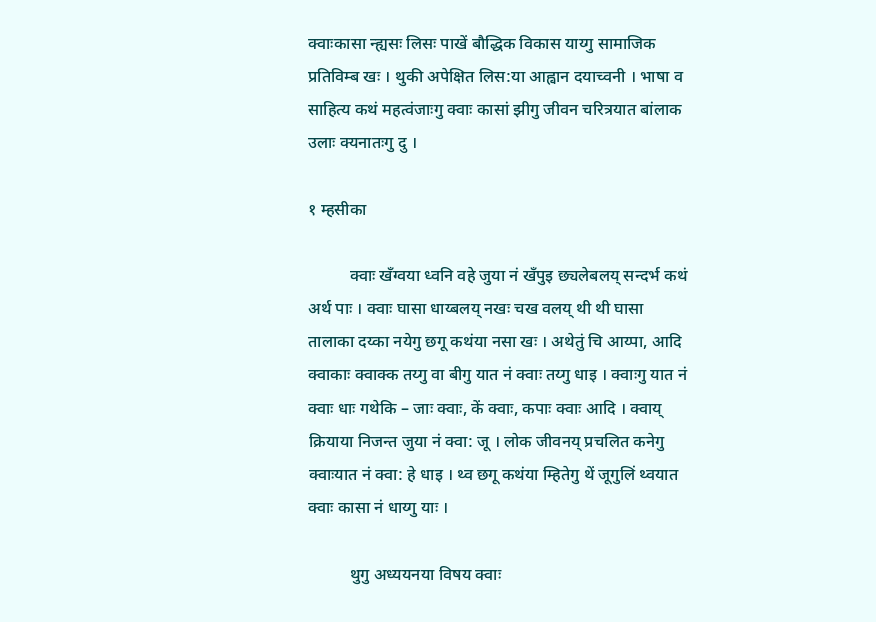क्वाःकासा न्ह्यसः लिसः पाखें बौद्धिक विकास याय्गु सामाजिक प्रतिविम्ब खः । थुकी अपेक्षित लिस:या आह्वान दयाच्वनी । भाषा व साहित्य कथं महत्वंजाःगु क्वाः कासां झीगु जीवन चरित्रयात बांलाक उलाः क्यनातःगु दु ।

१ म्हसीका

          क्वाः खँग्वया ध्वनि वहे जुया नं खँपुइ छ्यलेबलय् सन्दर्भ कथं अर्थ पाः । क्वाः घासा धाय्बलय् नखः चख वलय् थी थी घासा तालाका दय्का नयेगु छगू कथंया नसा खः । अथेतुं चि आय्पा, आदि क्वाकाः क्वाक्क तय्गु वा बीगु यात नं क्वाः तय्गु धाइ । क्वाःगु यात नं क्वाः धाः गथेकि – जाः क्वाः, कें क्वाः, कपाः क्वाः आदि । क्वाय् क्रियाया निजन्त जुया नं क्वा: जू । लोक जीवनय् प्रचलित कनेगु क्वाःयात नं क्वा: हे धाइ । थ्व छगू कथंया म्हितेगु थें जूगुलिं थ्वयात क्वाः कासा नं धाय्गु याः ।

          थुगु अध्ययनया विषय क्वाः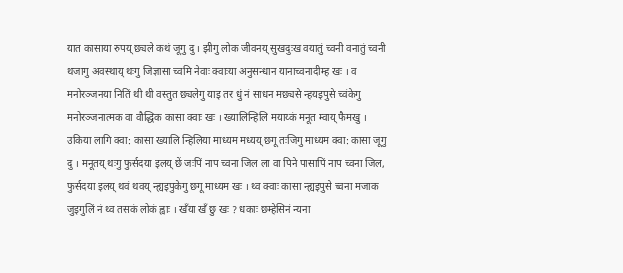यात कासाया रुपय् छ्यले कथं जूगु दु । झीगु लोक जीवनय् सुखदुःख वयातुं च्वनी वनातुं च्वनी थजागु अवस्थाय् थःगु जिज्ञासा च्वमि नेवाः क्वाःया अनुसन्धान यानाच्वनादीम्ह खः । व मनोरञ्जनया नितिं थी थी वस्तुत छ्यलेगु याइ तर धुं नं साधन मछ्यसे न्हयइपुसे च्वंकेगु मनोरञ्जनात्मक वा वौद्धिक कासा क्वाः खः । ख्यालिन्हिलि मयाय्कं मनूत म्वाय् फैमखु । उकिया लागि क्वा: कासा ख्यालि न्हिलिया माध्यम मध्यय् छगू तःजिगु माध्यम क्वा: कासा जूगु दु । मनूतय् थःगु फुर्सदया इलय् छें जःपिं नाप च्वना जिल ला वा पिने पासापिं नाप च्वना जिल, फुर्सदया इलय् थवं थवय् न्ह्यइपुकेगु छगू माध्यम खः । थ्व क्वाः कासा न्ह्यइपुसे च्वना मजाक जुइगुलिं नं थ्व तसकं लोकं ह्वाः । खँया खँ छु खः ? धकाः छम्हेसिनं न्यना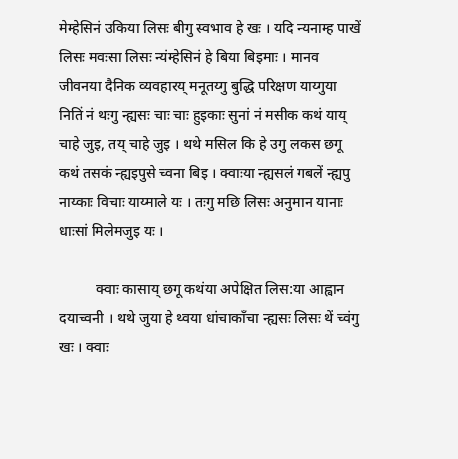मेम्हेसिनं उकिया लिसः बीगु स्वभाव हे खः । यदि न्यनाम्ह पाखें लिसः मवःसा लिसः न्यंम्हेसिनं हे बिया बिइमाः । मानव जीवनया दैनिक व्यवहारय् मनूतय्गु बुद्धि परिक्षण याय्गुया नितिं नं थःगु न्ह्यसः चाः चाः हुइकाः सुनां नं मसीक कथं याय् चाहे जुइ, तय् चाहे जुइ । थथे मसिल कि हे उगु लकस छगू कथं तसकं न्ह्यइपुसे च्वना बिइ । क्वाःया न्ह्यसलं गबलें न्ह्यपु नाय्काः विचाः याय्माले यः । तःगु मछि लिसः अनुमान यानाः धाःसां मिलेमजुइ यः ।

          क्वाः कासाय् छगू कथंया अपेक्षित लिस:या आह्वान दयाच्वनी । थथे जुया हे थ्वया धांचाकाँचा न्ह्यसः लिसः थें च्वंगु खः । क्वाः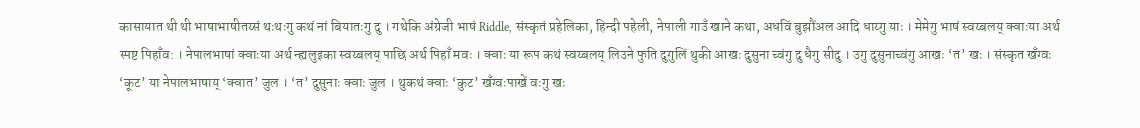कासायात थी थी भाषाभाषीतय्सं थःथःगु कथं नां बियातःगु दु । गथेकि अंग्रेजी भाषं Riddle, संस्कृतं प्रहेलिका, हिन्दी पहेली, नेपाली गाउँ खाने कथा, अधविं बुझौंअल आदि धाय्गु याः । मेमेगु भाषं स्वय्बलय् क्वाःया अर्थ स्पष्ट पिहाँव: । नेपालभाषां क्वाःया अर्थ न्ह्यलुइका स्वय्बलय् पाछि अर्थ पिहाँ मवः । क्वाः या रूप कथं स्वय्बलय् लिउने फुति दुगुलिं थुकी आखः दुसुना च्वंगु दु धैगु सीदु । उगु दुसुनाच्वंगु आखः ‘त’ खः । संस्कृत खँग्वः ‘कूट’ या नेपालभाषाय् ‘क्वात’ जुल । ‘त’ दुसुनाः क्वाः जुल । थुकथं क्वाः ‘कुट’ खँग्वःपाखें वःगु खः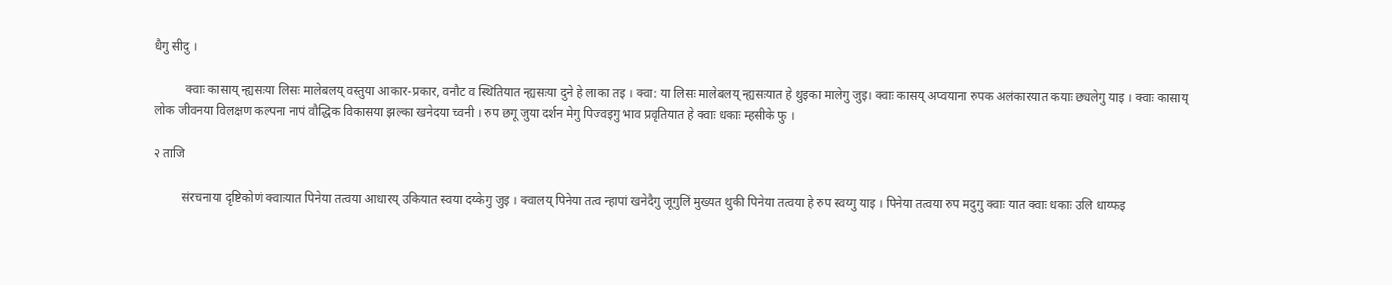धैगु सीदु ।

          क्वाः कासाय् न्ह्यसःया लिसः मालेबलय् वस्तुया आकार-प्रकार, वनौट व स्थितियात न्ह्यसःया दुने हे लाका तइ । क्वा: या लिसः मालेबलय् न्ह्यसःयात हे थुइका मालेगु जुइ। क्वाः कासय् अप्वयाना रुपक अलंकारयात कयाः छ्यलेगु याइ । क्वाः कासाय् लोक जीवनया विलक्षण कल्पना नापं वौद्धिक विकासया झल्का खनेदया च्वनी । रुप छगू जुया दर्शन मेगु पिज्वइगु भाव प्रवृतियात हे क्वाः धकाः म्हसीके फु ।

२ ताजि

         संरचनाया दृष्टिकोणं क्वाःयात पिनेया तत्वया आधारय् उकियात स्वया दय्केगु जुइ । क्वालय् पिनेया तत्व न्हापां खनेदैगु जूगुलिं मुख्यत थुकी पिनेया तत्वया हे रुप स्वय्गु याइ । पिनेया तत्वया रुप मदुगु क्वाः यात क्वाः धकाः उलि धाय्फइ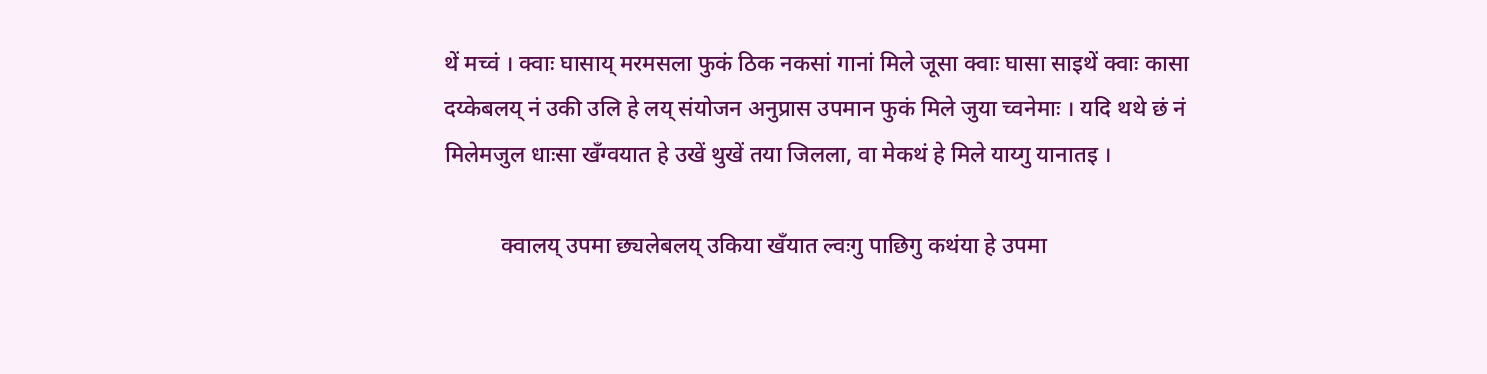थें मच्वं । क्वाः घासाय् मरमसला फुकं ठिक नकसां गानां मिले जूसा क्वाः घासा साइथें क्वाः कासा दय्केबलय् नं उकी उलि हे लय् संयोजन अनुप्रास उपमान फुकं मिले जुया च्वनेमाः । यदि थथे छं नं मिलेमजुल धाःसा खँग्वयात हे उखें थुखें तया जिलला, वा मेकथं हे मिले याय्गु यानातइ ।

          क्वालय् उपमा छ्यलेबलय् उकिया खँयात ल्वःगु पाछिगु कथंया हे उपमा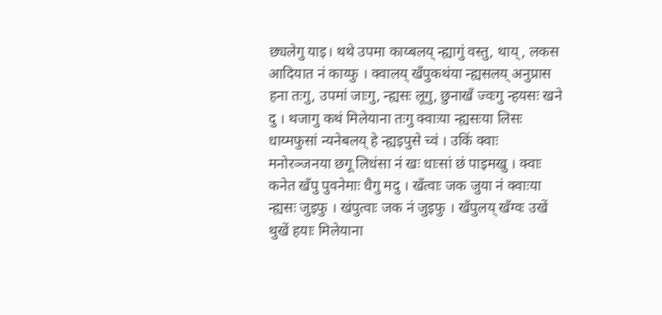छ्यलेगु याइ। थथे उपमा काय्बलय् न्ह्यागुं वस्तु, थाय्, लकस आदियात नं काय्फु । क्वालय् खँपुकथंया न्ह्यसलय् अनुप्रास हना तःगु, उपमां जाःगु, न्ह्यसः लूगु, छुनाखँ ज्वःगु न्हयसः खने दु । थजागु कथं मिलेयाना तःगु क्वाःया न्ह्यसःया लिसः धाय्मफुसां न्यनेबलय् हे न्ह्यइपुसे च्वं । उकिं क्वाः मनोरञ्जनया छगू लिधंसा नं खः धाःसां छं पाइमखु । क्वाः कनेत खँपु पुवनेमाः धैगु मदु । खँत्वाः जक जुया नं क्वाःया न्ह्यसः जुइफु । खंपुत्वाः जक नं जुइफु । खँपुलय् खँग्वः उखें थुखें हयाः मिलेयाना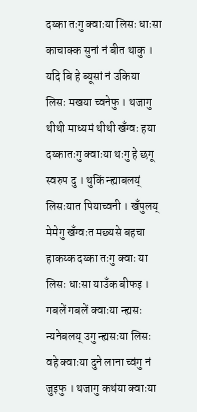दय्का तःगु क्वाःया लिसः धाःसा काचाक्क सुनां नं बीत थाकु । यदि बि हे ब्यूसां नं उकिया लिसः मखया च्वनेफु । थजागु थीथी माध्यमं थीथी खँग्वः हया दय्कातःगु क्वाःया थःगु हे छगू स्वरुप दु । थुकिं न्ह्याबलय्ं लिसःयात पियाच्वनी । खँपुलय् मेमेगु खँग्वःत मछ्यसे बहचा हाकय्क दय्का तःगु क्वाः या लिसः धाःसा याउँक बीफइ । गबलें गबलें क्वाःया न्ह्यसः न्यनेबलय् उगु न्ह्यसःया लिसः वहे क्वाःया दुने लाना च्वंगु नं जुइफु । थजागु कथंया क्वाःया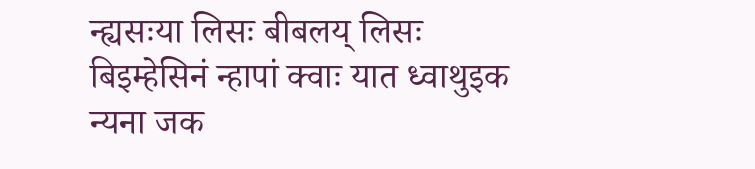न्ह्यसःया लिसः बीबलय् लिसः बिइम्हेसिनं न्हापां क्वाः यात ध्वाथुइक न्यना जक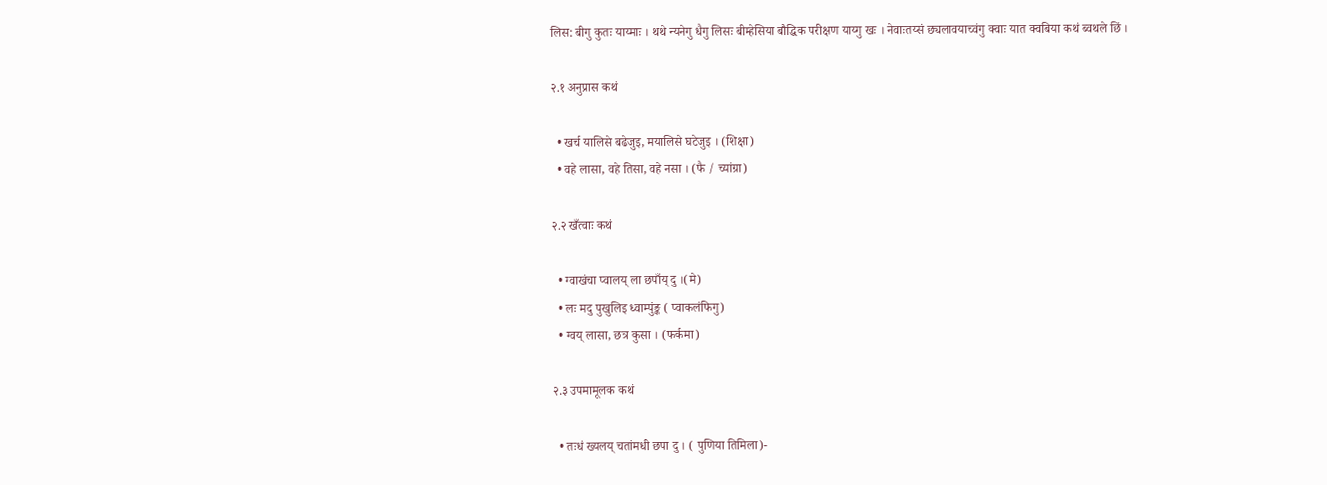लिस: बीगु कुतः याय्माः । थथे न्यनेगु धैगु लिसः बीम्हेसिया बौद्धिक परीक्षण याय्गु खः । नेवाःतय्सं छ्यलावयाच्वंगु क्वाः यात क्वबिया कथं ब्वथले छिं ।

२.१ अनुप्रास कथं

  • खर्च यालिसे बढेजुइ, मयालिसे घटेजुइ । (शिक्षा)
  • वहे लासा, वहे तिसा, वहे नसा । (फै / च्यांग्रा)

२.२ खँत्वाः कथं

  • ग्वाखंचा प्वालय् ला छपाँय् दु ।(मे)
  • लः मदु पुखुलिइ ध्वाम्पुंङ्क ( प्वाकलंफिगु)
  • ग्वय् लासा, छत्र कुसा । (फर्कमा)

२.३ उपमामूलक कथं

  • तःधं ख्यलय् चतांमधी छपा दु । ( पुणिया तिमिला)-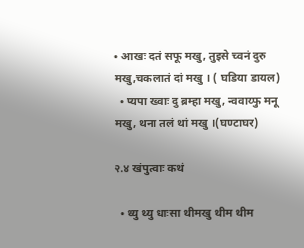• आखः दतं सफू मखु, तुइसे च्वनं दुरु मखु,चकलातं दां मखु । ( घडिया डायल)
  • प्यपा ख्वाः दु ब्रम्हा मखु, न्ववाय्फु मनू मखु, थना तलं थां मखु ।(घण्टाघर)

२.४ खंपुत्वाः कथं

  • थ्यु थ्यु धाःसा थीमखु थीम थीम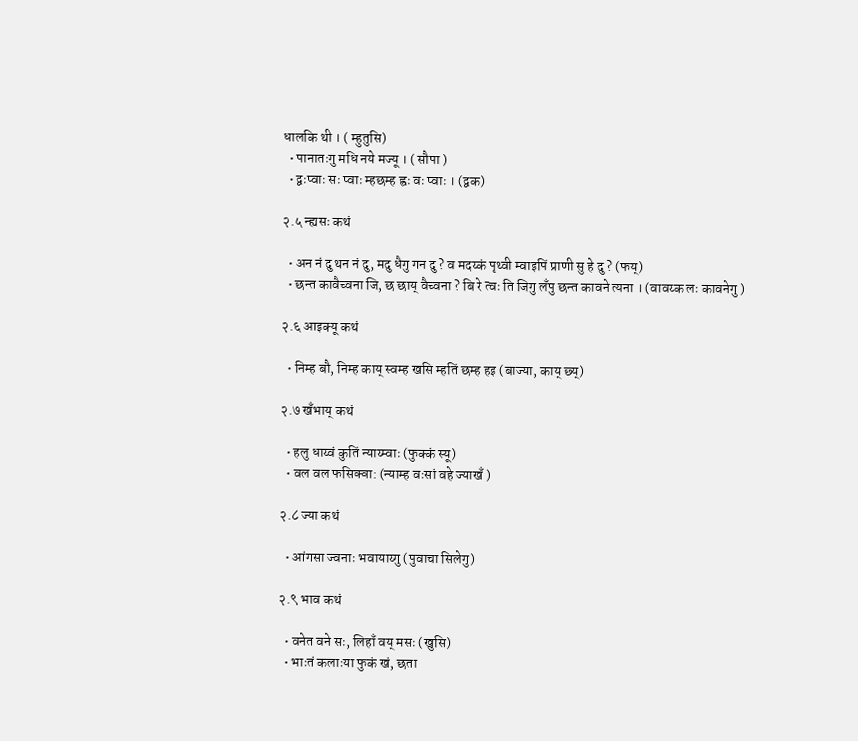धालकि थी । ( म्हुतुसि)
  • पानातःगु मधि नये मज्यू । ( सौपा )
  • द्वःप्वाः सः प्वाः म्हछम्ह ह्वः वः प्वाः । (द्वक)

२.५ न्ह्यसः कथं

  • अन नं दु थन नं दु, मदु धैगु गन दु ? व मदय्कं पृथ्वी म्वाइपिं प्राणी सु हे दु ? (फय्)
  • छन्त कावैच्वना जि, छ छाय् वैच्वना ? बि रे त्वः ति जिगु लँपु छन्त कावने त्यना । (वावय्क लः कावनेगु )

२.६ आइक्यू कथं

  • निम्ह बौ, निम्ह काय् स्वम्ह खसि म्हतिं छम्ह हइ (बाज्या, काय् छ्य्)

२.७ खँभाय् कथं

  • हलु धाय्वं कुतिं न्याय्म्वाः (फुक्कं स्यू)
  • वल वल फसिक्वा: (न्याम्ह वःसां वहे ज्याखँ )

२.८ ज्या कथं

  • आंगसा ज्वनाः भवायाय्गु (पुवाचा सिलेगु)

२.९ भाव कथं

  • वनेत वने सः, लिहाँ वय् मसः (खुसि)
  • भाःतं कलाःया फुकं खं, छता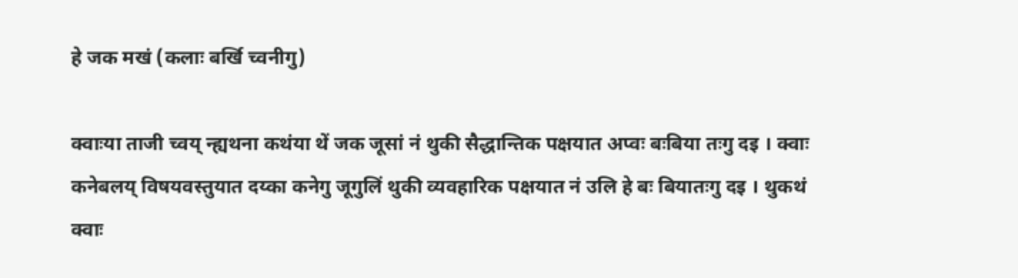हे जक मखं (कलाः बर्खि च्वनीगु)

क्वाःया ताजी च्वय् न्ह्यथना कथंया थें जक जूसां नं थुकी सैद्धान्तिक पक्षयात अप्वः बःबिया तःगु दइ । क्वाः कनेबलय् विषयवस्तुयात दय्का कनेगु जूगुलिं थुकी व्यवहारिक पक्षयात नं उलि हे बः बियातःगु दइ । थुकथं क्वाः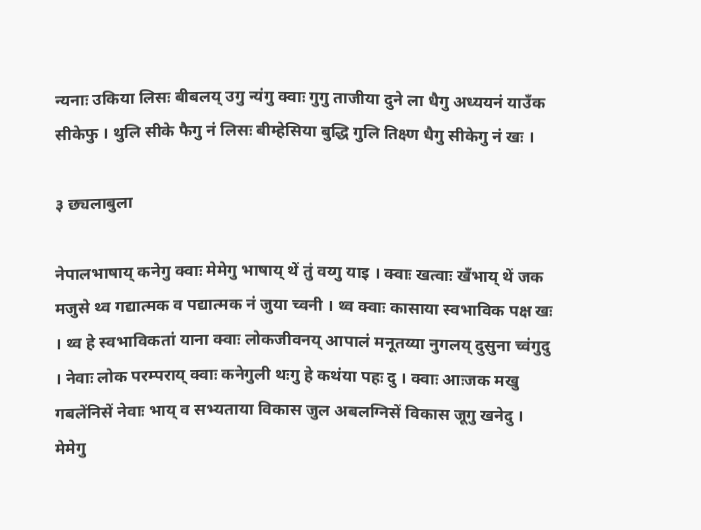न्यनाः उकिया लिसः बीबलय् उगु न्यंगु क्वाः गुगु ताजीया दुने ला धैगु अध्ययनं याउँक सीकेफु । थुलि सीके फैगु नं लिसः बीम्हेसिया बुद्धि गुलि तिक्ष्ण धैगु सीकेगु नं खः ।

३ छ्यलाबुला

नेपालभाषाय् कनेगु क्वाः मेमेगु भाषाय् थें तुं वय्गु याइ । क्वाः खत्वाः खँभाय् थें जक मजुसे थ्व गद्यात्मक व पद्यात्मक नं जुया च्वनी । थ्व क्वाः कासाया स्वभाविक पक्ष खः । थ्व हे स्वभाविकतां याना क्वाः लोकजीवनय् आपालं मनूतय्या नुगलय् दुसुना च्वंगुदु । नेवाः लोक परम्पराय् क्वाः कनेगुली थःगु हे कथंया पहः दु । क्वाः आःजक मखु गबलेंनिसें नेवाः भाय् व सभ्यताया विकास जुल अबलग्निसें विकास जूगु खनेदु । मेमेगु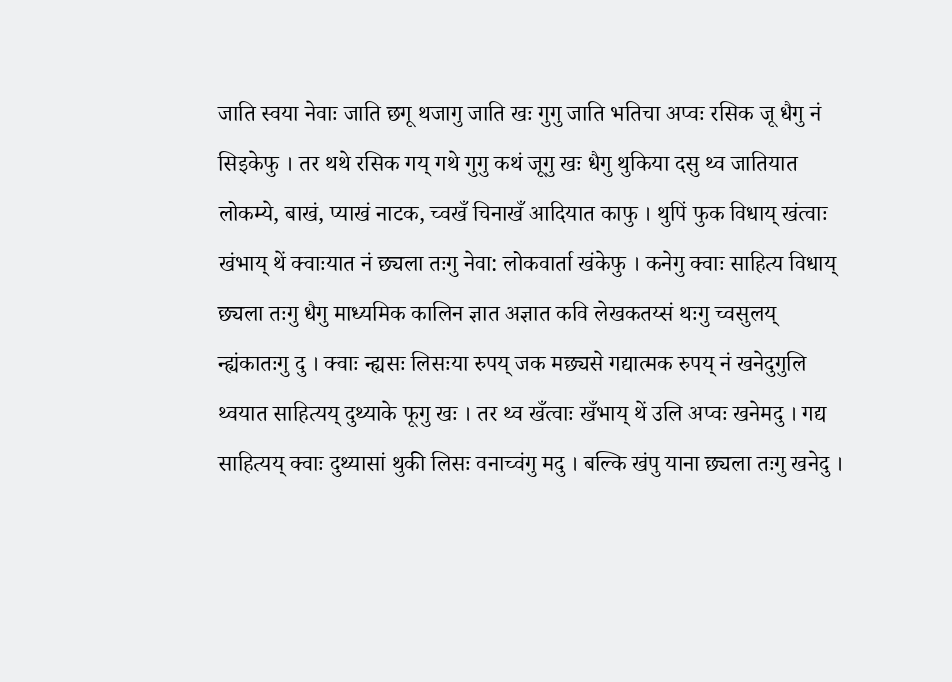जाति स्वया नेवाः जाति छगू थजागु जाति खः गुगु जाति भतिचा अप्वः रसिक जू धैगु नं सिइकेफु । तर थथे रसिक गय् गथे गुगु कथं जूगु खः धैगु थुकिया दसु थ्व जातियात लोकम्ये, बाखं, प्याखं नाटक, च्वखँ चिनाखँ आदियात काफु । थुपिं फुक विधाय् खंत्वाः खंभाय् थें क्वाःयात नं छ्यला तःगु नेवा: लोकवार्ता खंकेफु । कनेगु क्वाः साहित्य विधाय् छ्यला तःगु धैगु माध्यमिक कालिन ज्ञात अज्ञात कवि लेखकतय्सं थःगु च्वसुलय् न्ह्यंकातःगु दु । क्वाः न्ह्यसः लिसःया रुपय् जक मछ्यसे गद्यात्मक रुपय् नं खनेदुगुलि थ्वयात साहित्यय् दुथ्याके फूगु खः । तर थ्व खँत्वाः खँभाय् थें उलि अप्वः खनेमदु । गद्य साहित्यय् क्वाः दुथ्यासां थुकी लिसः वनाच्वंगु मदु । बल्कि खंपु याना छ्यला तःगु खनेदु ।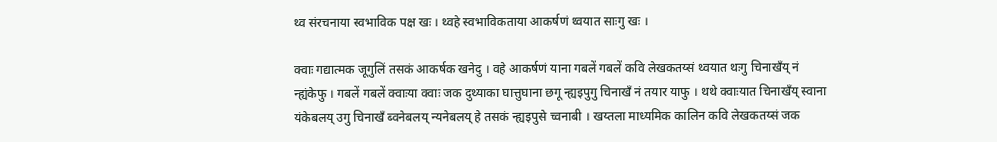थ्व संरचनाया स्वभाविक पक्ष खः । थ्वहे स्वभाविकताया आकर्षणं थ्वयात साःगु खः ।

क्वाः गद्यात्मक जूगुलिं तसकं आकर्षक खनेदु । वहे आकर्षणं याना गबलें गबलें कवि लेखकतय्सं थ्वयात थःगु चिनाखँय् नं न्ह्यंकेफु । गबलें गबलें क्वाःया क्वाः जक दुथ्याका घात्तुघाना छगू न्ह्यइपुगु चिनाखँ नं तयार याफु । थथे क्वाःयात चिनाखँय् स्वाना यंकेबलय् उगु चिनाखँ ब्वनेबलय् न्यनेबलय् हे तसकं न्ह्यइपुसे च्वनाबी । खय्तला माध्यमिक कालिन कवि लेखकतय्सं जक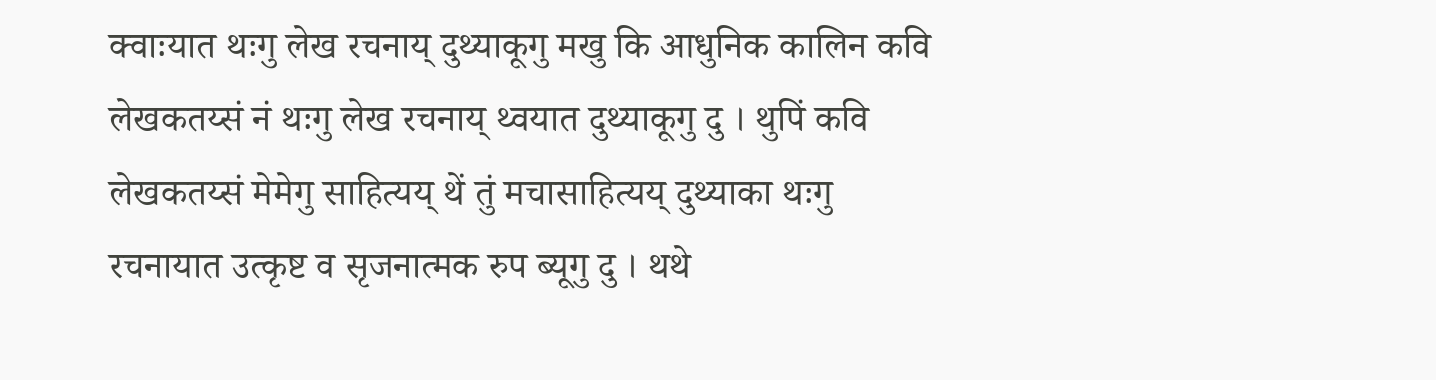क्वाःयात थःगु लेख रचनाय् दुथ्याकूगु मखु कि आधुनिक कालिन कवि लेखकतय्सं नं थःगु लेख रचनाय् थ्वयात दुथ्याकूगु दु । थुपिं कवि लेखकतय्सं मेमेगु साहित्यय् थें तुं मचासाहित्यय् दुथ्याका थःगु रचनायात उत्कृष्ट व सृजनात्मक रुप ब्यूगु दु । थथे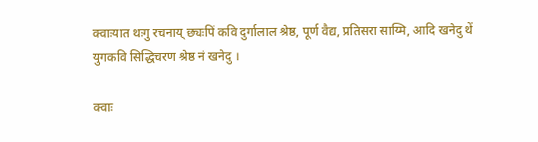क्वाःयात थःगु रचनाय् छ्यःपिं कवि दुर्गालाल श्रेष्ठ, पूर्ण वैद्य, प्रतिसरा साय्मि, आदि खनेदु थें युगकवि सिद्धिचरण श्रेष्ठ नं खनेदु ।

क्वाः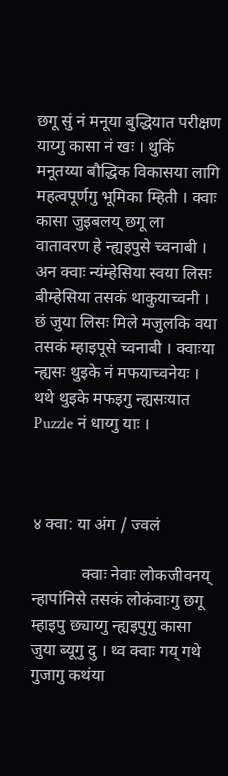छगू सुं नं मनूया बुद्धियात परीक्षण याय्गु कासा नं खः । थुकिं मनूतय्या बौद्धिक विकासया लागि महत्वपूर्णगु भूमिका म्हिती । क्वाः कासा जुइबलय् छगू ला वातावरण हे न्ह्यइपुसे च्वनाबी । अन क्वाः न्यंम्हेसिया स्वया लिसः बीम्हेसिया तसकं थाकुयाच्वनी । छं जुया लिसः मिले मजुलकि वया तसकं म्हाइपूसे च्वनाबी । क्वाःया न्ह्यसः थुइके नं मफयाच्वनेयः । थथे थुइके मफइगु न्ह्यसःयात Puzzle नं धाय्गु याः ।



४ क्वा: या अंग / ज्वलं

            क्वाः नेवाः लोकजीवनय् न्हापांनिसे तसकं लोकंवाःगु छगू म्हाइपु छ्याय्गु न्ह्यइपुगु कासा जुया ब्यूगु दु । थ्व क्वाः गय् गथे गुजागु कथंया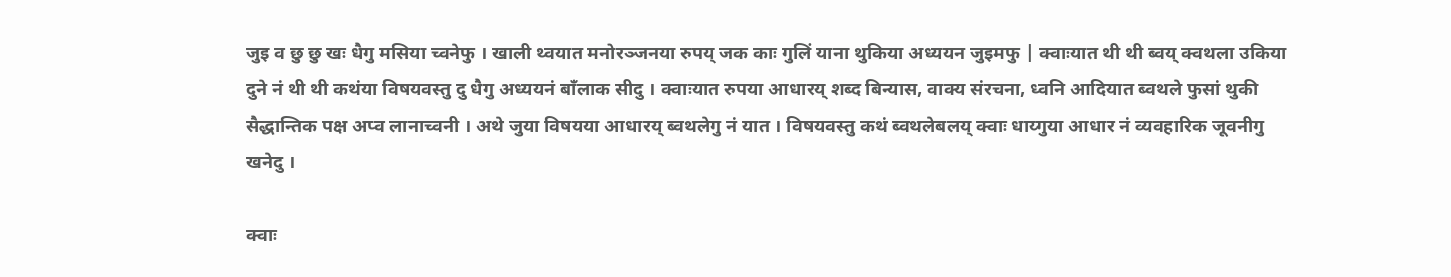जुइ व छु छु खः धैगु मसिया च्वनेफु । खाली थ्वयात मनोरञ्जनया रुपय् जक काः गुलिं याना थुकिया अध्ययन जुइमफु | क्वाःयात थी थी ब्वय् क्वथला उकिया दुने नं थी थी कथंया विषयवस्तु दु धैगु अध्ययनं बाँलाक सीदु । क्वाःयात रुपया आधारय् शब्द बिन्यास, वाक्य संरचना, ध्वनि आदियात ब्वथले फुसां थुकी सैद्धान्तिक पक्ष अप्व लानाच्वनी । अथे जुया विषयया आधारय् ब्वथलेगु नं यात । विषयवस्तु कथं ब्वथलेबलय् क्वाः धाय्गुया आधार नं व्यवहारिक जूवनीगु खनेदु ।

क्वाः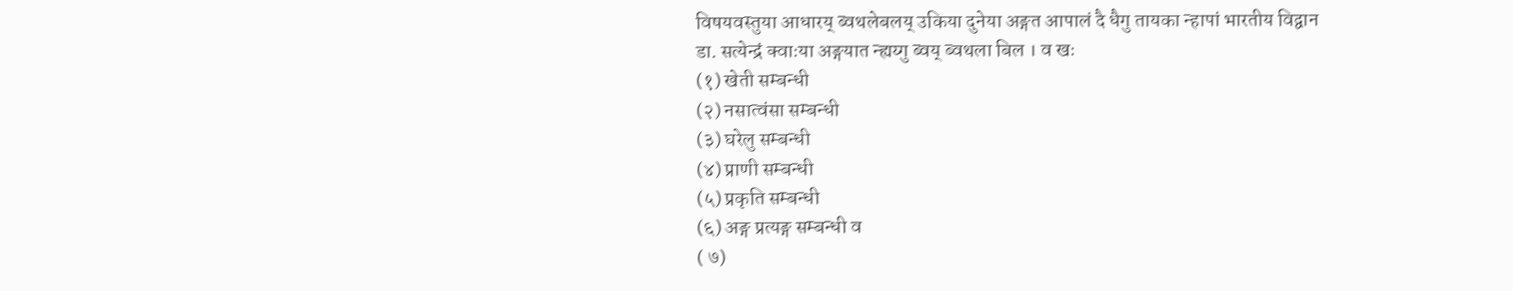विषयवस्तुया आधारय् ब्वथलेबलय् उकिया दुनेया अङ्गत आपालं दै धैगु तायका न्हापां भारतीय विद्वान डा. सत्येन्द्रं क्वाःया अङ्गयात न्ह्यय्गु ब्वय् ब्वथला बिल । व खः
(१) खेती सम्बन्धी
(२) नसात्वंसा सम्बन्धी
(३) घरेलु सम्बन्धी
(४) प्राणी सम्बन्धी
(५) प्रकृति सम्बन्धी
(६) अङ्ग प्रत्यङ्ग सम्बन्धी व
( ७)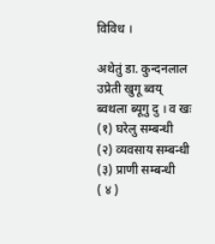विविध ।

अथेतुं डा. कुन्दनलाल उप्रेती खुगू ब्वय् ब्वथला ब्यूगु दु । व खः
(१) घरेलु सम्बन्धी
(२) व्यवसाय सम्बन्धी
(३) प्राणी सम्बन्धी
( ४ )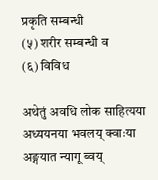प्रकृति सम्बन्धी
(५) शरीर सम्बन्धी व
(६) विविध

अथेतुं अवधि लोक साहित्यया अध्ययनया भवलय् क्वाःया अङ्गयात न्यागू ब्वय्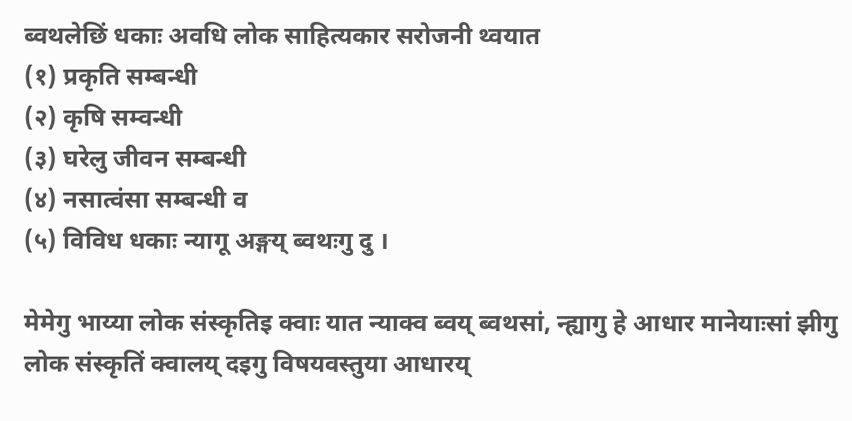ब्वथलेछिं धकाः अवधि लोक साहित्यकार सरोजनी थ्वयात
(१) प्रकृति सम्बन्धी
(२) कृषि सम्वन्धी
(३) घरेलु जीवन सम्बन्धी
(४) नसात्वंसा सम्बन्धी व
(५) विविध धकाः न्यागू अङ्गय् ब्वथःगु दु ।

मेमेगु भाय्या लोक संस्कृतिइ क्वाः यात न्याक्व ब्वय् ब्वथसां, न्ह्यागु हे आधार मानेयाःसां झीगु लोक संस्कृतिं क्वालय् दइगु विषयवस्तुया आधारय्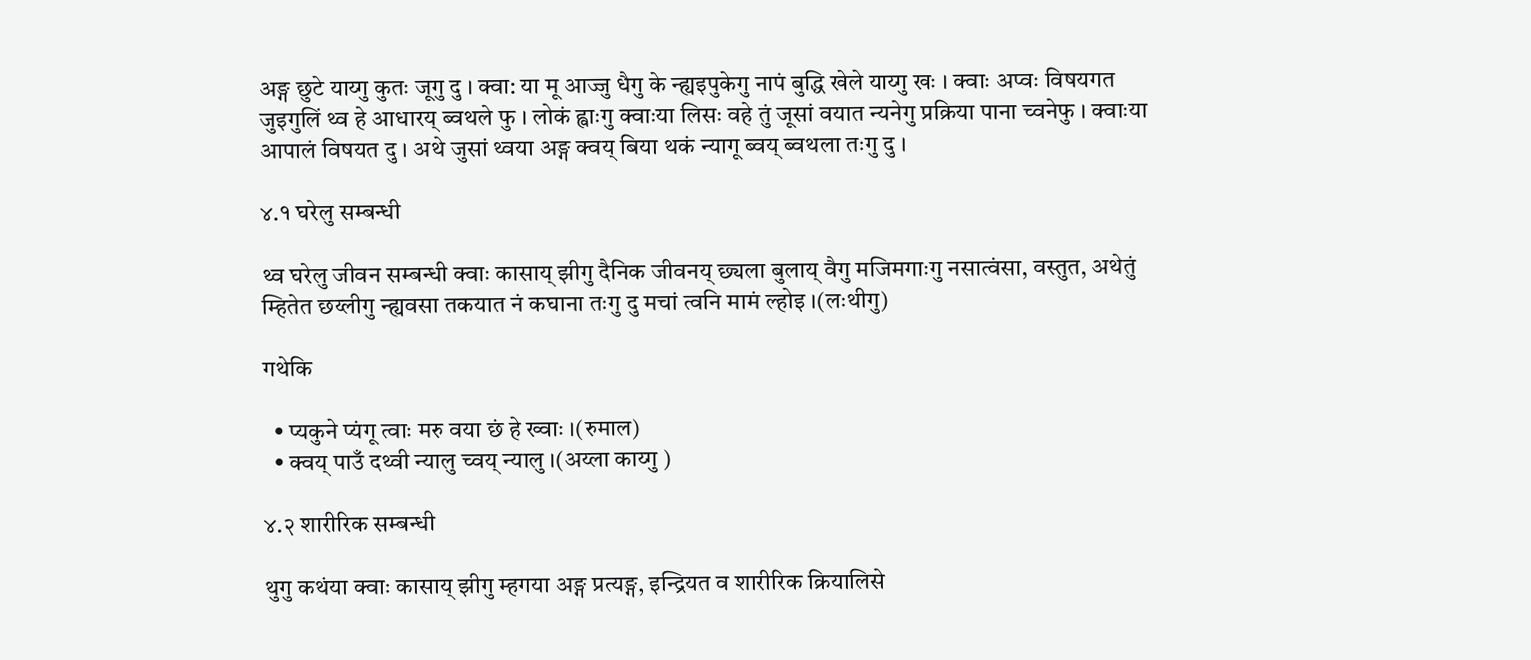अङ्ग छुटे याय्गु कुतः जूगु दु । क्वा: या मू आज्जु धैगु के न्ह्यइपुकेगु नापं बुद्धि खेले याय्गु खः । क्वाः अप्वः विषयगत जुइगुलिं थ्व हे आधारय् ब्वथले फु । लोकं ह्वाःगु क्वाःया लिसः वहे तुं जूसां वयात न्यनेगु प्रक्रिया पाना च्वनेफु । क्वाःया आपालं विषयत दु । अथे जुसां थ्वया अङ्ग क्वय् बिया थकं न्यागू ब्वय् ब्वथला तःगु दु ।

४.१ घरेलु सम्बन्धी

थ्व घरेलु जीवन सम्बन्धी क्वाः कासाय् झीगु दैनिक जीवनय् छ्यला बुलाय् वैगु मजिमगाःगु नसात्वंसा, वस्तुत, अथेतुं म्हितेत छय्लीगु न्ह्यवसा तकयात नं कघाना तःगु दु मचां त्वनि मामं ल्होइ ।(लःथीगु)

गथेकि

  • प्यकुने प्यंगू त्वाः मरु वया छं हे ख्वाः ।(रुमाल)
  • क्वय् पाउँ दथ्वी न्यालु च्वय् न्यालु ।(अय्ला काय्गु )

४.२ शारीरिक सम्बन्धी

थुगु कथंया क्वाः कासाय् झीगु म्हगया अङ्ग प्रत्यङ्ग, इन्द्रियत व शारीरिक क्रियालिसे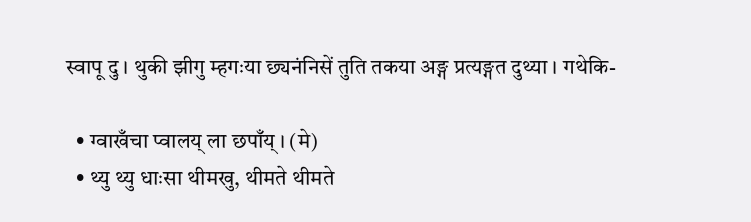स्वापू दु । थुकी झीगु म्हगःया छ्यनंनिसें तुति तकया अङ्ग प्रत्यङ्गत दुथ्या । गथेकि-

  • ग्वाखँचा प्वालय् ला छपाँय् । (मे)
  • थ्यु थ्यु धाःसा थीमखु, थीमते थीमते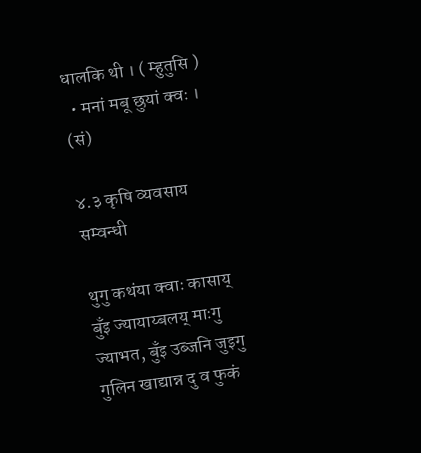धालकि थी । ( म्हुतुसि )
  • मनां मबू छुयां क्वः । (सं)

४.३ कृषि व्यवसाय सम्वन्धी

थुगु कथंया क्वाः कासाय् बुँइ ज्यायाय्बलय् माःगु ज्याभत, बुँइ उब्जनि जुइगु गुलिन खाद्यान्न दु व फुकं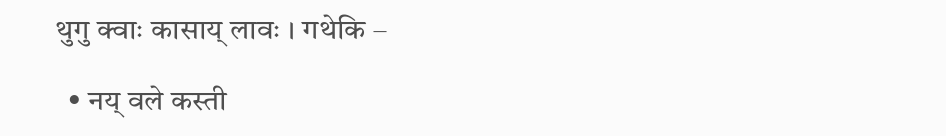थुगु क्वाः कासाय् लावः । गथेकि –

  • नय् वले कस्ती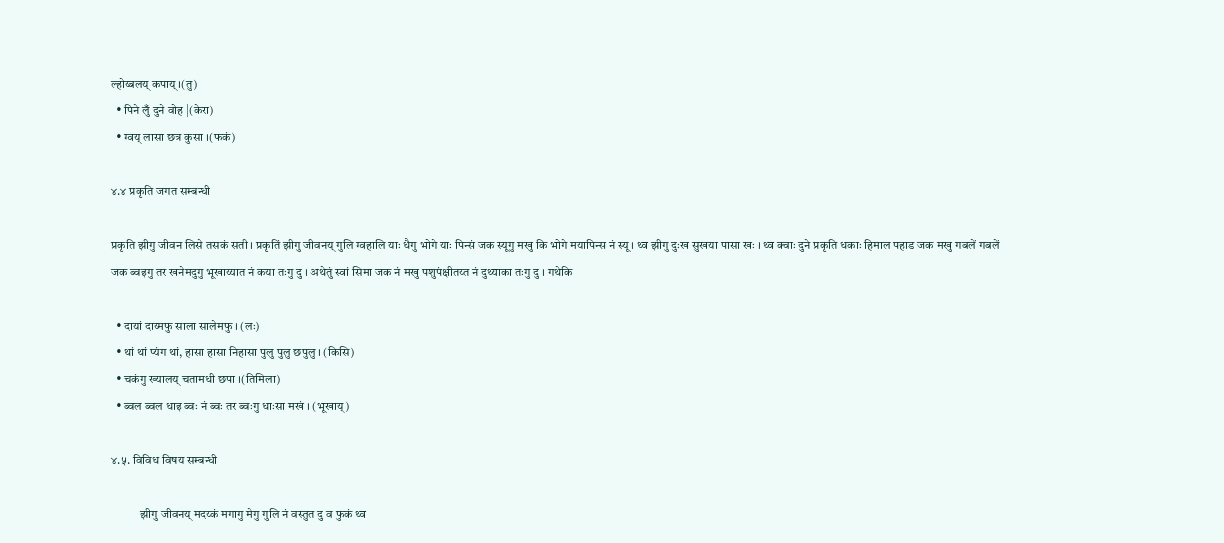ल्होय्बलय् कपाय् ।(तु)
  • पिने लुँ दुने वोह |(केरा)
  • ग्वय् लासा छत्र कुसा ।(फकं)

४.४ प्रकृति जगत सम्बन्धी

प्रकृति झीगु जीवन लिसे तसकं सती । प्रकृतिं झीगु जीवनय् गुलि ग्वहालि याः धैगु भोगे याः पिन्सं जक स्यूगु मखु कि भोगे मयापिन्स नं स्यू । थ्व झीगु दुःख सुखया पासा खः । थ्व क्वाः दुने प्रकृति धकाः हिमाल पहाड जक मखु गबलें गबलें जक ब्वइगु तर खनेमदुगु भूखाय्यात नं कया तःगु दु । अथेतुं स्वां सिमा जक नं मखु पशुपंक्षीतय्त नं दुथ्याका तःगु दु । गथेकि

  • दायां दाय्मफु साला सालेमफु । (लः)
  • थां थां प्यंग थां, हासा हासा निहासा पुलु पुलु छपुलु । (किसि)
  • चकंगु ख्यालय् चतामधी छपा ।(तिमिला)
  • ब्वल ब्वल धाइ ब्वः नं ब्वः तर ब्वःगु धाःसा मखं । (भूखाय्)

४.५. विविध विषय सम्बन्धी

            झीगु जीवनय् मदय्कं मगागु मेगु गुलि नं वस्तुत दु व फुकं थ्व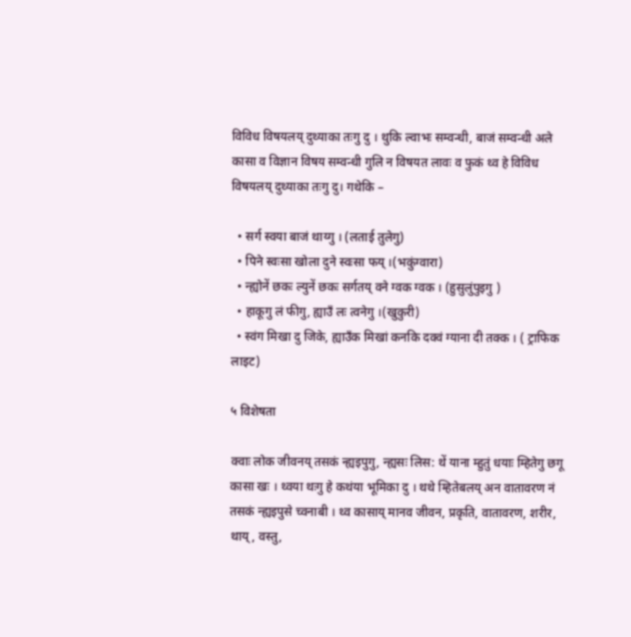विविध विषयलय् दुथ्याका तःगु दु । थुकि ल्वाभः सम्वन्धी, बाजं सम्वन्धी अले कासा व विज्ञान विषय सम्वन्धी गुलि न विषयत लावः व फुकं थ्व हे विविध विषयलय् दुथ्याका तःगु दु। गथेकि –

  • सर्ग स्वया बाजं थाय्गु । (लताई तुलेगु)
  • पिने स्वःसा खोला दुने स्वःसा फय् ।(भकुंग्वारा)
  • न्ह्योनें छकः ल्युनें छकः सर्गतय् वने ग्वक ग्वक । (हुसुलुंपुइगु )
  • हाकूगु लं फीगु, ह्याउँ लः त्वनेगु ।(खुकुरी)
  • स्वंग मिखा दु जिके, ह्याउँक मिखां कनकि दक्वं ग्याना दी तक्क । ( ट्राफिक लाइट)

५ विशेषता

क्वाः लोक जीवनय् तसकं न्ह्यइपुगु, न्ह्यसः लिस: थें याना म्हुतुं धयाः म्हितेगु छगू कासा खः । थ्वया थःगु हे कथंया भूमिका दु । थथे म्हितेबलय् अन वातावरण नं तसकं न्ह्यइपुसे च्वनाबी । थ्व कासाय् मानव जीवन, प्रकृति, वातावरण, शरीर, थाय्, वस्तु,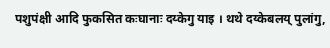पशुपंक्षी आदि फुकसित कःघानाः दय्केगु याइ । थथे दय्केबलय् पुलांगु,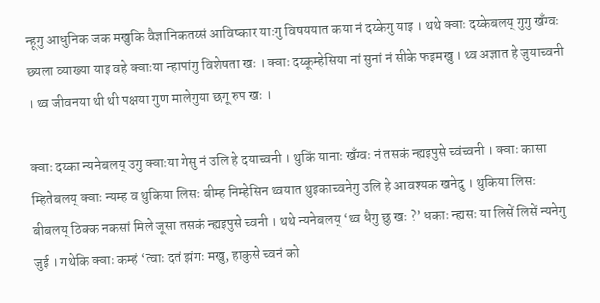न्हूगु आधुनिक जक मखुकि वैज्ञानिकतय्सं आविष्कार याःगु विषययात कया नं दय्केगु याइ । थथे क्वाः दय्केबलय् गुगु खँग्वः छ्यला व्याख्या याइ वहे क्वाःया न्हापांगु विशेषता खः । क्वाः दय्कूम्हेसिया नां सुनां नं सीके फइमखु । थ्व अज्ञात हे जुयाच्वनी । थ्व जीवनया थी थी पक्षया गुण मालेगुया छगू रुप खः ।

क्वाः दय्का न्यनेबलय् उगु क्वाःया गेसु नं उलि हे दयाच्वनी । थुकिं यानाः खँग्वः नं तसकं न्ह्यइपुसे च्वंच्वनी । क्वाः कासा म्हितेबलय् क्वाः न्यम्ह व थुकिया लिसः बीम्ह निम्हेसिन थ्वयात थुइकाच्वनेगु उलि हे आवश्यक खनेदु । थुकिया लिसः बीबलय् ठिक्क नकसां मिले जूसा तसकं न्ह्यइपुसे च्वनी । थथे न्यनेबलय् ‘थ्व धैगु छु खः ?’ धकाः न्ह्यसः या लिसें लिसें न्यनेगु जुई । गथेकि क्वाः कम्हं ‘त्वाः दतं झंगः मखु, हाकुसे च्वनं को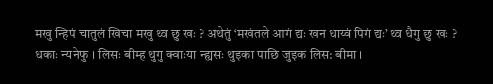मखु न्हिपं चातुलं खिचा मखु थ्व छु खः ? अथेतुं ‘मखंतले आगं द्यः खन धाय्वं पिगं द्यः’ थ्व धैगु छु खः ? धकाः न्यनेफु । लिसः बीम्ह थुगु क्वाःया न्ह्यसः थुइका पाछि जुइक लिस: बीमा ।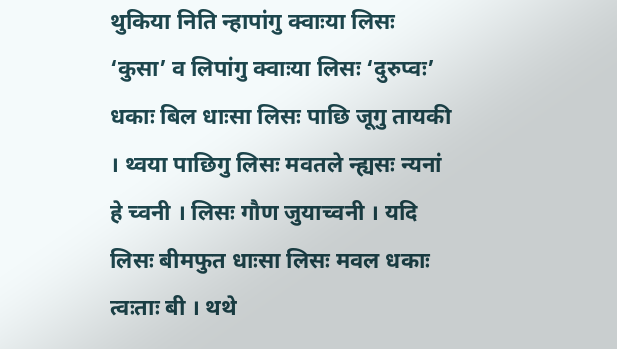थुकिया निति न्हापांगु क्वाःया लिसः ‘कुसा’ व लिपांगु क्वाःया लिसः ‘दुरुप्वः’ धकाः बिल धाःसा लिसः पाछि जूगु तायकी । थ्वया पाछिगु लिसः मवतले न्ह्यसः न्यनां हे च्वनी । लिसः गौण जुयाच्वनी । यदि लिसः बीमफुत धाःसा लिसः मवल धकाः त्वःताः बी । थथे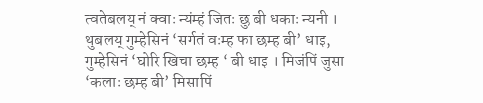त्वतेबलय् नं क्वाः न्यंम्हं जितः छु बी धकाः न्यनी । थुबलय् गुम्हेसिनं ‘सर्गतं वःम्ह फा छम्ह बी’ धाइ, गुम्हेसिनं ‘घोरि खिचा छम्ह ‘ बी धाइ । मिजंपिं जुसा ‘कलाः छम्ह बी’ मिसापिं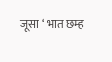जूसा ‘ भात छम्ह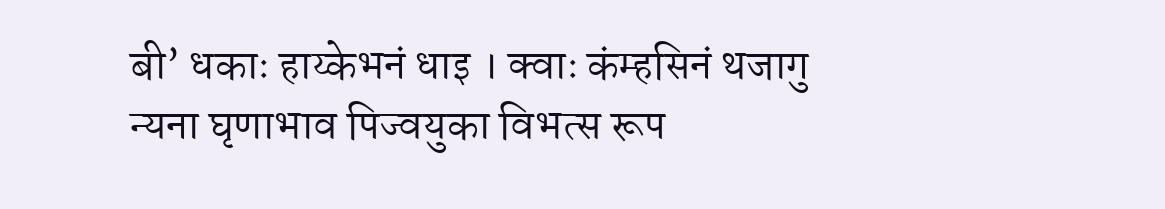बी’ धकाः हाय्केभनं धाइ । क्वाः कंम्हसिनं थजागु न्यना घृणाभाव पिज्वयुका विभत्स रूप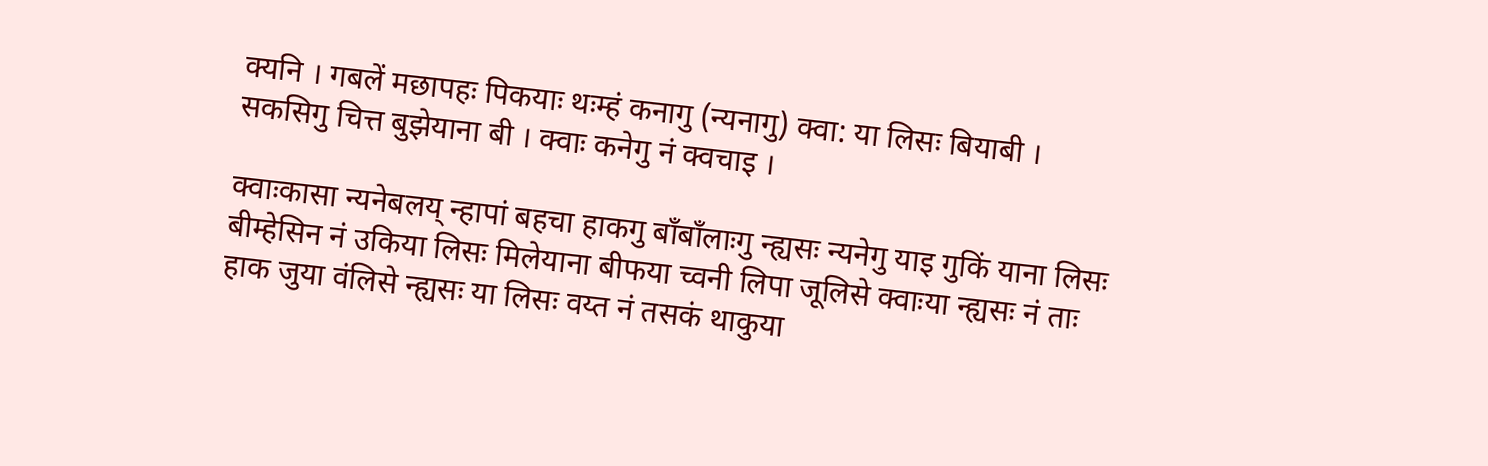क्यनि । गबलें मछापहः पिकयाः थःम्हं कनागु (न्यनागु) क्वा: या लिसः बियाबी । सकसिगु चित्त बुझेयाना बी । क्वाः कनेगु नं क्वचाइ ।

क्वाःकासा न्यनेबलय् न्हापां बहचा हाकगु बाँबाँलाःगु न्ह्यसः न्यनेगु याइ गुकिं याना लिसः बीम्हेसिन नं उकिया लिसः मिलेयाना बीफया च्वनी लिपा जूलिसे क्वाःया न्ह्यसः नं ताः हाक जुया वंलिसे न्ह्यसः या लिसः वय्त नं तसकं थाकुया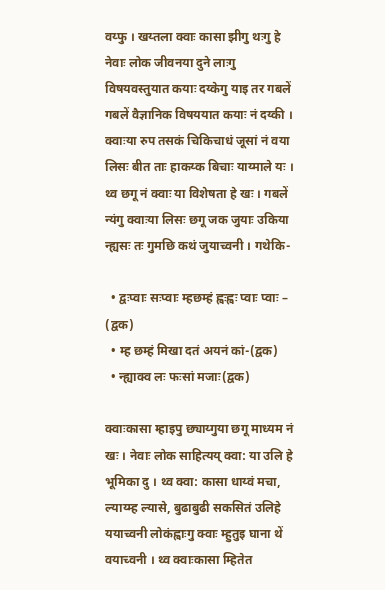वय्फु । खय्तला क्वाः कासा झीगु थःगु हे नेवाः लोक जीवनया दुने लाःगु विषयवस्तुयात कयाः दय्केगु याइ तर गबलें गबलें वैज्ञानिक विषययात कयाः नं दय्की । क्वाःया रुप तसकं चिकिचाधं जूसां नं वया लिसः बीत ताः हाकय्क बिचाः याय्माले यः । थ्व छगू नं क्वाः या विशेषता हे खः । गबलें न्यंगु क्वाःया लिसः छगू जक जुयाः उकिया न्ह्यसः तः गुमछि कथं जुयाच्वनी । गथेकि-

  • द्वःप्वाः सःप्वाः म्हछम्हं ह्वःह्वः प्वाः प्वाः – (द्वक)
  • म्ह छम्हं मिखा दतं अयनं कां-(द्वक)
  • न्ह्याक्व लः फःसां मजाः(द्वक)

क्वाःकासा म्हाइपु छ्याय्गुया छगू माध्यम नं खः । नेवाः लोक साहित्यय् क्वा: या उलि हे भूमिका दु । थ्व क्वा: कासा धाय्वं मचा, ल्याय्म्ह ल्यासे, बुढाबुढी सकसितं उलिहे ययाच्वनी लोकंह्वाःगु क्वाः म्हुतुइ घाना थें वयाच्वनी । थ्व क्वाःकासा म्हितेत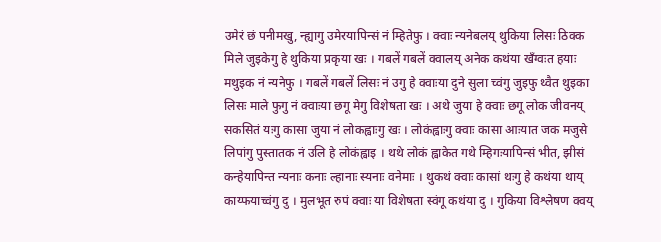उमेरं छं पनीमखु, न्ह्यागु उमेरयापिन्सं नं म्हितेफु । क्वाः न्यनेबलय् थुकिया लिसः ठिक्क मिले जुइकेगु हे थुकिया प्रकृया खः । गबलें गबलें क्वालय् अनेक कथंया खँग्वःत हयाः मथुइक नं न्यनेफु । गबलें गबलें लिसः नं उगु हे क्वाःया दुने सुला च्वंगु जुइफु थ्वैत थुइका लिसः माले फुगु नं क्वाःया छगू मेगु विशेषता खः । अथे जुया हे क्वाः छगू लोक जीवनय् सकसितं यःगु कासा जुया नं लोकह्वाःगु खः । लोकंह्वाःगु क्वाः कासा आःयात जक मजुसे लिपांगु पुस्तातक नं उलि हे लोकंह्वाइ । थथे लोकं ह्वाकेत गथे म्हिगःयापिन्सं भीत, झीसं कन्हेयापिन्त न्यनाः कनाः ल्हानाः स्यनाः वनेमाः । थुकथं क्वाः कासां थःगु हे कथंया थाय् काय्फयाच्वंगु दु । मुलभूत रुपं क्वाः या विशेषता स्वंगू कथंया दु । गुकिया विश्लेषण क्वय्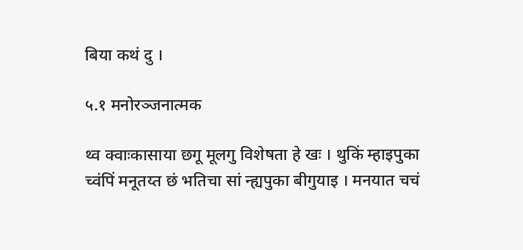बिया कथं दु ।

५.१ मनोरञ्जनात्मक

थ्व क्वाःकासाया छगू मूलगु विशेषता हे खः । थुकिं म्हाइपुका च्वंपिं मनूतय्त छं भतिचा सां न्ह्यपुका बीगुयाइ । मनयात चचं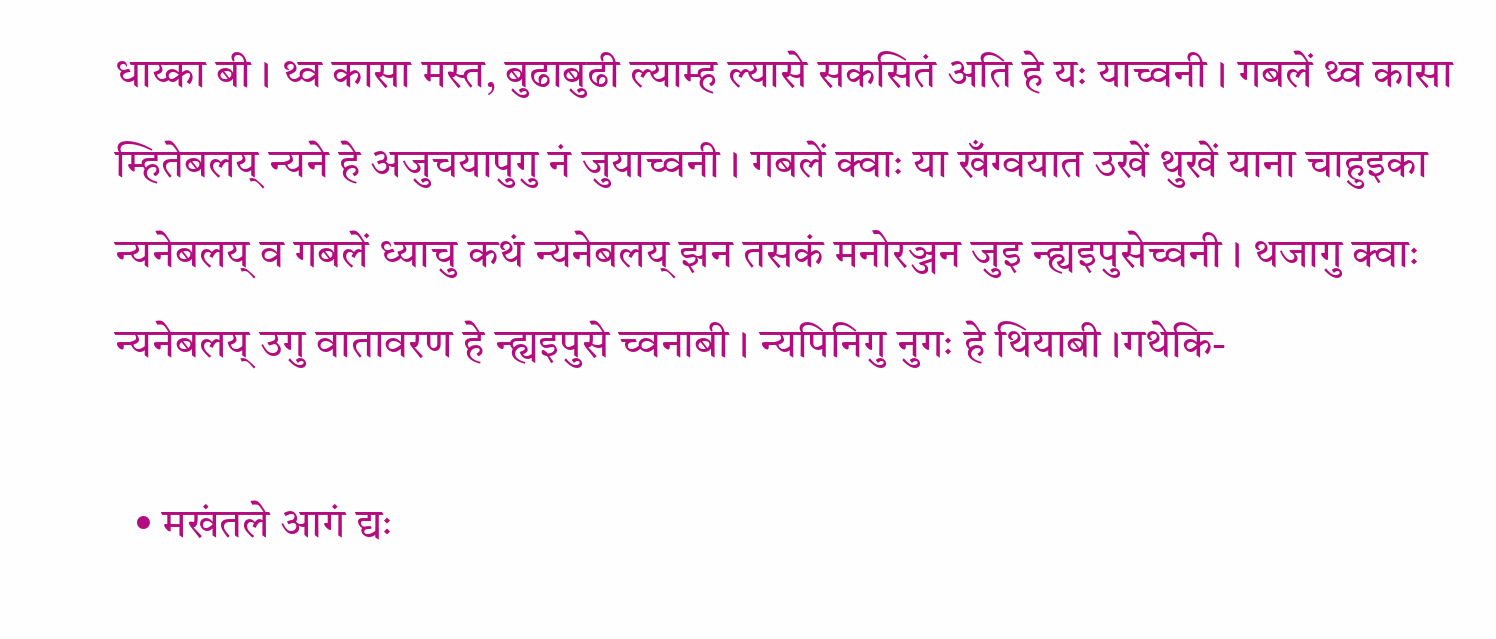धाय्का बी । थ्व कासा मस्त, बुढाबुढी ल्याम्ह ल्यासे सकसितं अति हे यः याच्वनी । गबलें थ्व कासा म्हितेबलय् न्यने हे अजुचयापुगु नं जुयाच्वनी । गबलें क्वाः या खँग्वयात उखें थुखें याना चाहुइका न्यनेबलय् व गबलें ध्याचु कथं न्यनेबलय् झन तसकं मनोरञ्जन जुइ न्ह्यइपुसेच्वनी । थजागु क्वाः न्यनेबलय् उगु वातावरण हे न्ह्यइपुसे च्वनाबी । न्यपिनिगु नुगः हे थियाबी ।गथेकि-

  • मखंतले आगं द्यः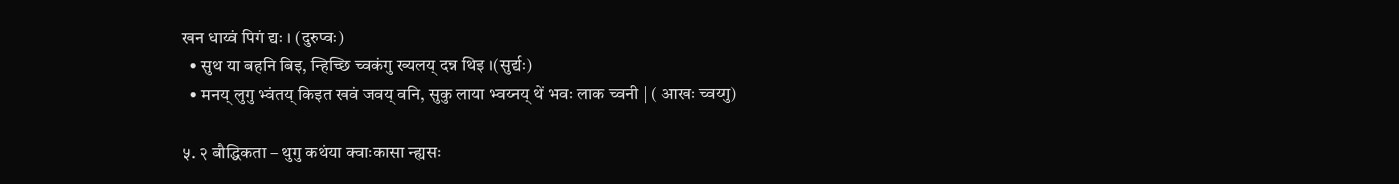खन धाय्वं पिगं द्यः । (दुरुप्वः)
  • सुथ या बहनि बिइ, न्हिच्छि च्वकंगु ख्यलय् दन्न थिइ ।(सुर्द्यः)
  • मनय् लुगु भ्वंतय् किइत खवं जवय् वनि, सुकु लाया भ्वय्नय् थें भवः लाक च्वनी | ( आखः च्वय्गु)

५. २ बौद्धिकता – थुगु कथंया क्वाःकासा न्ह्यसः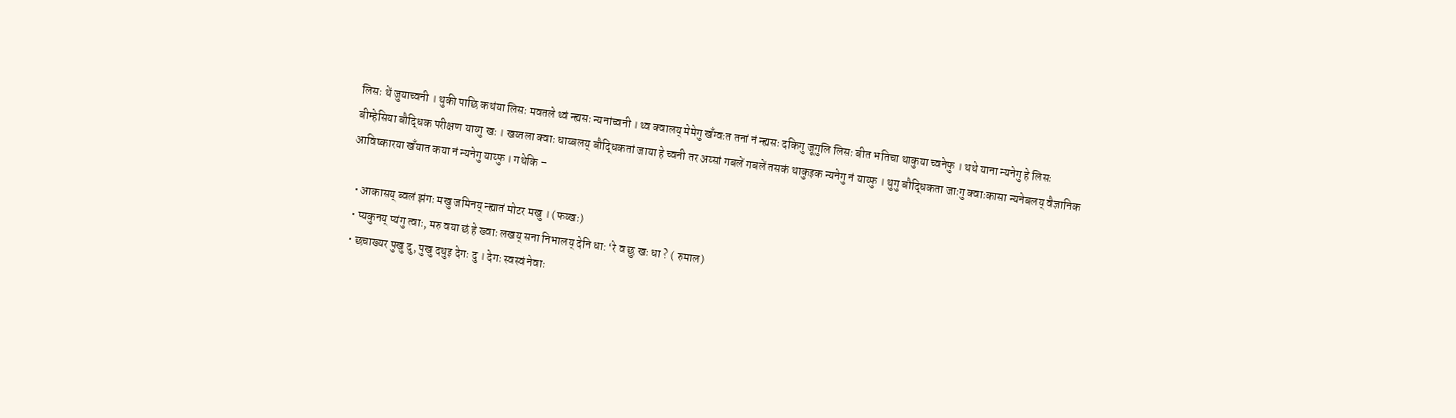लिसः थें जुयाच्वनी । थुकी पाछि कथंया लिसः मवतले थ्वं न्ह्यसः न्यनांच्वनी । थ्व क्वालय् मेमेगु खँग्वःत तनां नं न्ह्यसः दकिगु जूगुलि लिसः बीत भतिचा थाकुया च्वनेफु । थथे याना न्यनेगु हे लिसः बीम्हेसिया बौद्धिक परीक्षण याय्गु खः । खय्तला क्वाः धाय्बलय् बौद्धिकतां जाया हे च्वनी तर अय्सां गबलें गबलें तसकं थाकुइक न्यनेगु नं याय्फु । थुगु बौद्धिकता जाःगु क्वाःकासा न्यनेबलय् वैज्ञानिक आविष्कारया खँयात कया नं न्यनेगु याय्फु । गथेकि –

  • आकासय् ब्वलं झंगः मखु जमिनय् न्ह्यातं मोटर मखु । (फय्खः)
  • प्यकुनय् प्यंगु त्वाः, मरु वया छं हे ख्वाः लखय् सना निभालय् देनि धा: ‘रे व छु खः धा ? ( रुमाल)
  • छचाख्यर पुखु दु, पुखु दथुइ देगः दु । देगः स्वस्वं नेवाः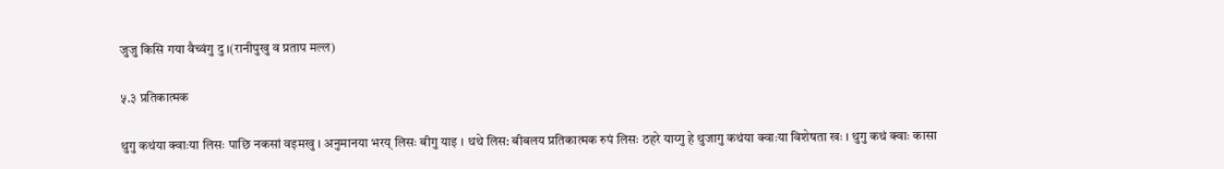जुजु किसि गया वैच्वंगु दु ।(रानीपुखु व प्रताप मल्ल)

५.३ प्रतिकात्मक

थुगु कथंया क्वाःया लिसः पाछि नकसां वइमखु । अनुमानया भरय् लिसः बीगु याइ । थथे लिस: बीबलय प्रतिकात्मक रुपं लिसः ठहरे याय्गु हे थुजागु कथंया क्वाःया विशेषता खः । थुगु कथं क्वाः कासा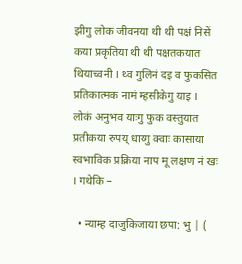झीगु लोक जीवनया थी थी पक्षं निसें कया प्रकृतिया थी थी पक्षतकयात थियाच्वनी । थ्व गुलिनं दइ व फुकसित प्रतिकात्मक नामं म्हसीकेगु याइ । लोकं अनुभव याःगु फुक वस्तुयात प्रतीकया रुपय् धाय्गु क्वाः कासाया स्वभाविक प्रक्रिया नाप मू लक्षण नं खः । गथेकि –

  • न्याम्ह दाजुकिजाया छपा: भु | (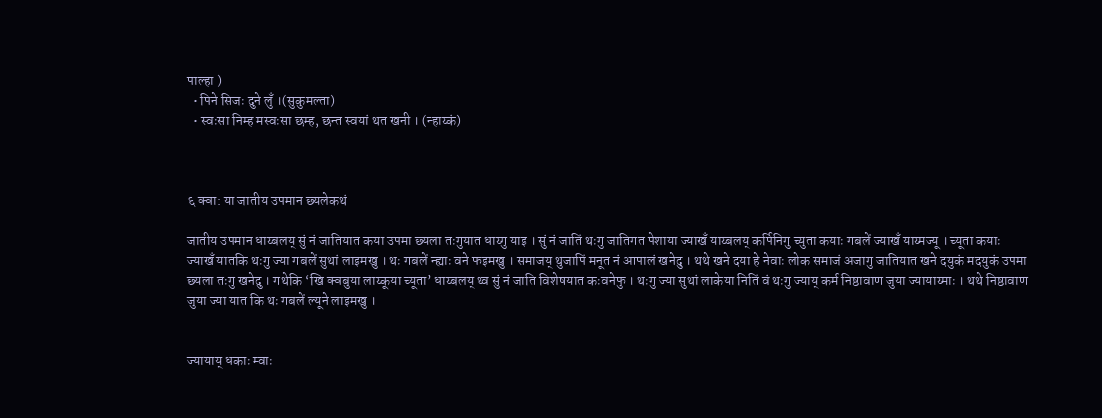पाल्हा )
  • पिने सिजः दुने लुँ ।(सुकुमल्ता)
  • स्वःसा निम्ह मस्वःसा छम्ह, छन्त स्वयां थत खनी । (न्हाय्कं)



६ क्वा: या जातीय उपमान छ्यलेकथं

जातीय उपमान धाय्बलय् सुं नं जातियात कया उपमा छ्यला तःगुयात धाय्गु याइ । सुं नं जातिं थःगु जातिगत पेशाया ज्याखँ याय्बलय् कर्पिनिगु च्युता कयाः गबलें ज्याखँ याय्मज्यू । च्यूता कयाः ज्याखँ यातकि थःगु ज्या गबलें सुथां लाइमखु । थः गबलें न्ह्याः वने फइमखु । समाजय् थुजापिं मनूत नं आपालं खनेदु । थथे खने दया हे नेवाः लोक समाजं अजागु जातियात खने दयुकं मदयुकं उपमा छ्यला तःगु खनेदु । गथेकि ‘खि क्वबुया लाय्कूया च्यूता’ धाय्बलय् थ्व सुं नं जाति विशेषयात कःवनेफु । थःगु ज्या सुथां लाकेया नितिं वं थःगु ज्याय् कर्म निष्ठावाण जुया ज्यायाय्माः । थथे निष्ठावाण जुया ज्या यात कि थः गबलें ल्यूने लाइमखु ।


ज्यायाय् धकाः म्वाः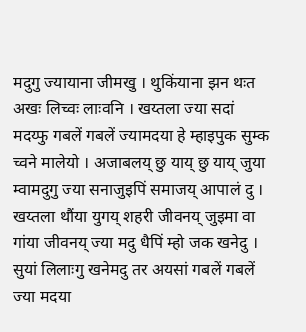मदुगु ज्यायाना जीमखु । थुकिंयाना झन थःत अखः लिच्वः लाःवनि । खय्तला ज्या सदां मदय्फु गबलें गबलें ज्यामदया हे म्हाइपुक सुम्क च्वने मालेयो । अजाबलय् छु याय् छु याय् जुया म्वामदुगु ज्या सनाजुइपिं समाजय् आपालं दु । खय्तला थौंया युगय् शहरी जीवनय् जुइमा वा गांया जीवनय् ज्या मदु धैपिं म्हो जक खनेदु । सुयां लिलाःगु खनेमदु तर अयसां गबलें गबलें ज्या मदया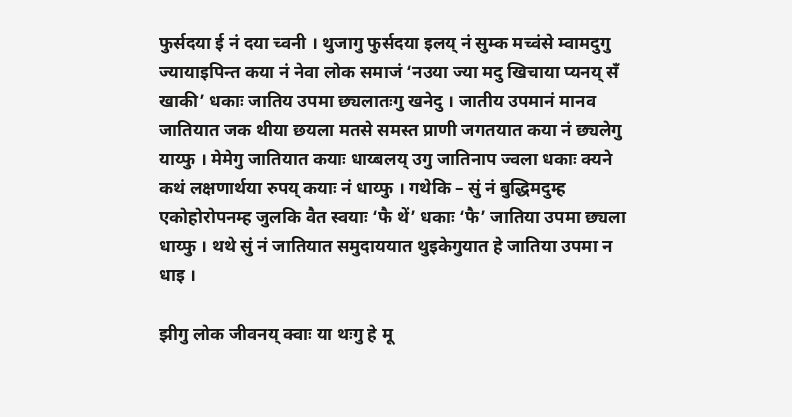फुर्सदया ई नं दया च्वनी । थुजागु फुर्सदया इलय् नं सुम्क मच्वंसे म्वामदुगु ज्यायाइपिन्त कया नं नेवा लोक समाजं ‘नउया ज्या मदु खिचाया प्यनय् सँ खाकी’ धकाः जातिय उपमा छ्यलातःगु खनेदु । जातीय उपमानं मानव जातियात जक थीया छयला मतसे समस्त प्राणी जगतयात कया नं छ्यलेगु याय्फु । मेमेगु जातियात कयाः धाय्बलय् उगु जातिनाप ज्वला धकाः क्यने कथं लक्षणार्थया रुपय् कयाः नं धाय्फु । गथेकि – सुं नं बुद्धिमदुम्ह एकोहोरोपनम्ह जुलकि वैत स्वयाः ‘फै थें’ धकाः ‘फै’ जातिया उपमा छ्यला धाय्फु । थथे सुं नं जातियात समुदाययात थुइकेगुयात हे जातिया उपमा न धाइ ।

झीगु लोक जीवनय् क्वाः या थःगु हे मू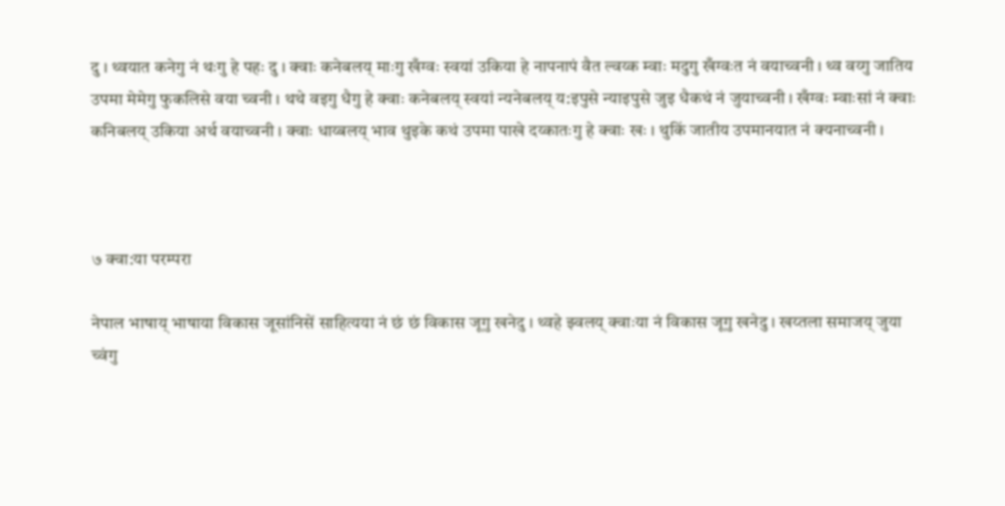दु । थ्वयात कनेगु नं थःगु हे पहः दु । क्वाः कनेबलय् माःगु खँग्वः स्वयां उकिया हे नापनापं वैत ल्वय्क म्वाः मदुगु खँग्वःत नं वयाच्वनी । थ्व वय्गु जातिय उपमा मेमेगु फुकलिसे वया च्वनी । थथे वइगु धैगु हे क्वाः कनेबलय् स्वयां न्यनेबलय् य:इपुसे न्याइपुसे जुइ धैकथं नं जुयाच्वनी । खँग्वः म्वाःसां नं क्वाः कनिबलय् उकिया अर्थ वयाच्वनी । क्वाः धाय्बलय् भाव थुइके कथं उपमा पाखे दय्कातःगु हे क्वाः खः । थुकिं जातीय उपमानयात नं क्यनाच्वनी ।



७ क्वा:या परम्परा

नेपाल भाषाय् भाषाया विकास जूसांनिसें साहित्यया नं छं छं विकास जूगु खनेदु । थ्वहे झ्वलय् क्वाःया नं विकास जूगु खनेदु । खय्तला समाजय् जुया च्वंगु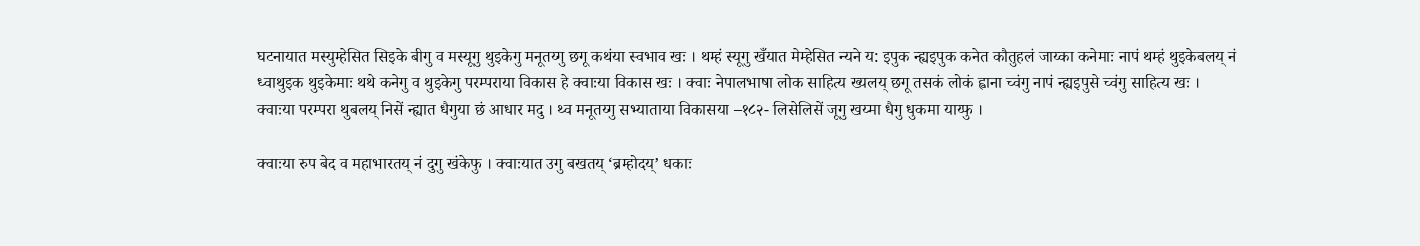घटनायात मस्युम्हेसित सिइके बीगु व मस्यूगु थुइकेगु मनूतय्गु छगू कथंया स्वभाव खः । थम्हं स्यूगु खँयात मेम्हेसित न्यने य: इपुक न्ह्यइपुक कनेत कौतुहलं जाय्का कनेमाः नापं थम्हं थुइकेबलय् नं ध्वाथुइक थुइकेमाः थथे कनेगु व थुइकेगु परम्पराया विकास हे क्वाःया विकास खः । क्वाः नेपालभाषा लोक साहित्य ख्यलय् छगू तसकं लोकं ह्वाना च्वंगु नापं न्ह्यइपुसे च्वंगु साहित्य खः । क्वाःया परम्परा थुबलय् निसें न्ह्यात धैगुया छं आधार मदु । थ्व मनूतय्गु सभ्याताया विकासया –१८२- लिसेलिसें जूगु खय्मा धैगु धुकमा याय्फु ।

क्वाःया रुप बेद व महाभारतय् नं दुगु खंकेफु । क्वाःयात उगु बखतय् ‘ब्रम्होदय्’ धकाः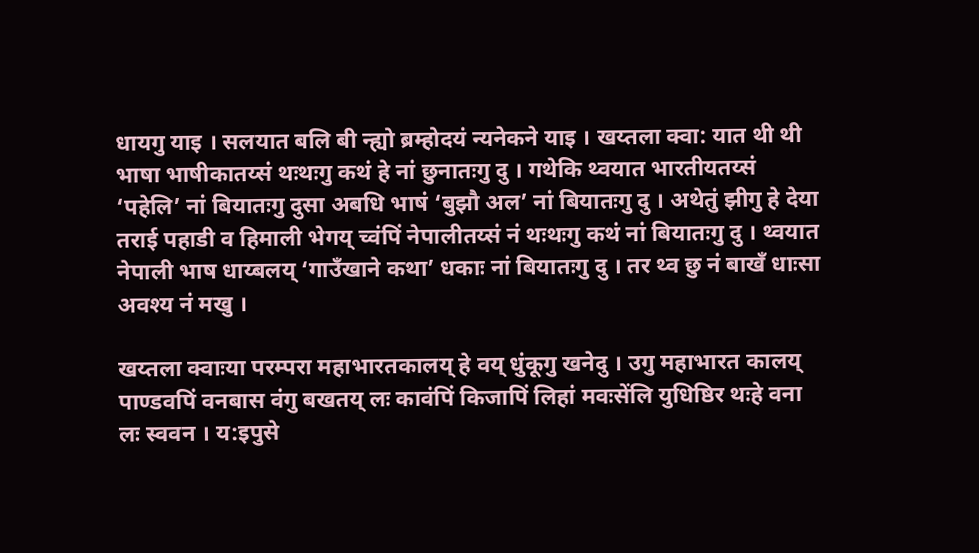धायगु याइ । सलयात बलि बी न्ह्यो ब्रम्होदयं न्यनेकने याइ । खय्तला क्वा: यात थी थी भाषा भाषीकातय्सं थःथःगु कथं हे नां छुनातःगु दु । गथेकि थ्वयात भारतीयतय्सं ‘पहेलि’ नां बियातःगु दुसा अबधि भाषं ‘बुझौ अल’ नां बियातःगु दु । अथेतुं झीगु हे देया तराई पहाडी व हिमाली भेगय् च्वंपिं नेपालीतय्सं नं थःथःगु कथं नां बियातःगु दु । थ्वयात नेपाली भाष धाय्बलय् ‘गाउँखाने कथा’ धकाः नां बियातःगु दु । तर थ्व छु नं बाखँ धाःसा अवश्य नं मखु ।

खय्तला क्वाःया परम्परा महाभारतकालय् हे वय् धुंकूगु खनेदु । उगु महाभारत कालय् पाण्डवपिं वनबास वंगु बखतय् लः कावंपिं किजापिं लिहां मवःसेंलि युधिष्ठिर थःहे वना लः स्ववन । य:इपुसे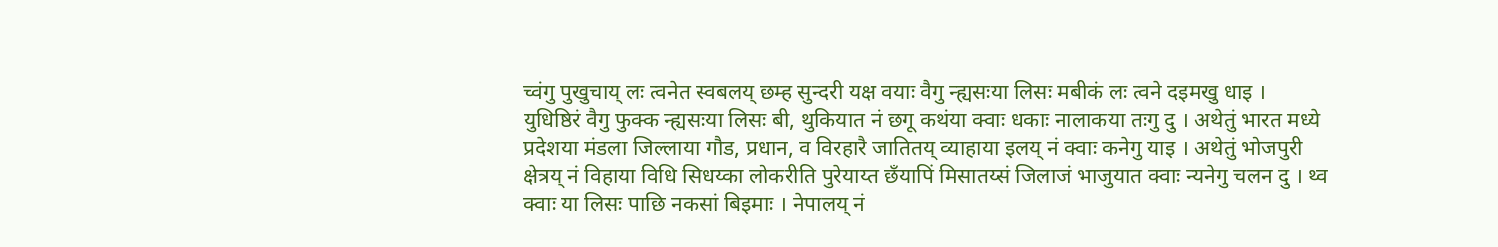च्वंगु पुखुचाय् लः त्वनेत स्वबलय् छम्ह सुन्दरी यक्ष वयाः वैगु न्ह्यसःया लिसः मबीकं लः त्वने दइमखु धाइ । युधिष्ठिरं वैगु फुक्क न्ह्यसःया लिसः बी, थुकियात नं छगू कथंया क्वाः धकाः नालाकया तःगु दु । अथेतुं भारत मध्ये प्रदेशया मंडला जिल्लाया गौड, प्रधान, व विरहारै जातितय् व्याहाया इलय् नं क्वाः कनेगु याइ । अथेतुं भोजपुरी क्षेत्रय् नं विहाया विधि सिधय्का लोकरीति पुरेयाय्त छँयापिं मिसातय्सं जिलाजं भाजुयात क्वाः न्यनेगु चलन दु । थ्व क्वाः या लिसः पाछि नकसां बिइमाः । नेपालय् नं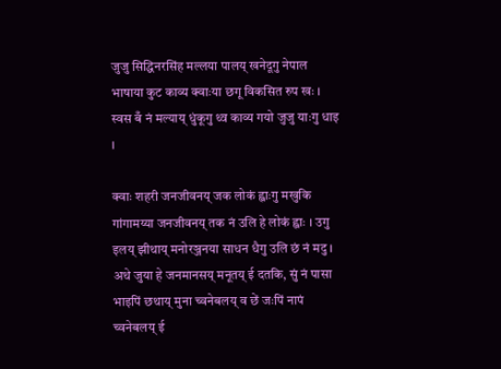जुजु सिद्धिनरसिंह मल्लया पालय् खनेदूगु नेपाल भाषाया कुट काव्य क्वाःया छगू विकसित रुप खः । स्वस बँ नं मल्याय् धुंकूगु थ्व काव्य गयो जुजु याःगु धाइ ।

क्वाः शहरी जनजीवनय् जक लोकं ह्वाःगु मखुकि गांगामय्या जनजीवनय् तक नं उलि हे लोकं ह्वाः । उगु इलय् झीथाय् मनोरञ्जनया साधन धैगु उलि छं नं मदु । अथे जुया हे जनमानसय् मनूतय् ई दतकि, सुं नं पासा भाइपिं छथाय् मुना च्वनेबलय् व छें जःपिं नापं च्वनेबलय् ई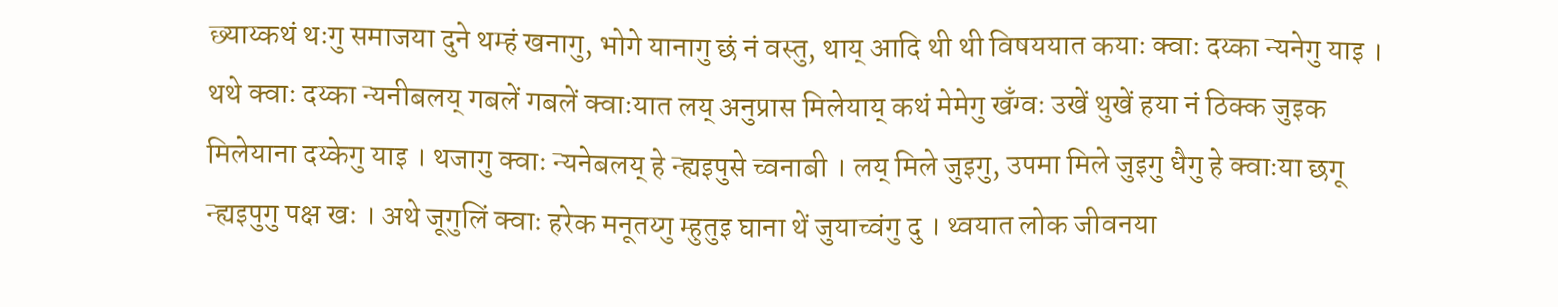छ्याय्कथं थःगु समाजया दुने थम्हं खनागु, भोगे यानागु छं नं वस्तु, थाय् आदि थी थी विषययात कयाः क्वाः दय्का न्यनेगु याइ । थथे क्वाः दय्का न्यनीबलय् गबलें गबलें क्वाःयात लय् अनुप्रास मिलेयाय् कथं मेमेगु खँग्वः उखें थुखें हया नं ठिक्क जुइक मिलेयाना दय्केगु याइ । थजागु क्वाः न्यनेबलय् हे न्ह्यइपुसे च्वनाबी । लय् मिले जुइगु, उपमा मिले जुइगु धैगु हे क्वाःया छगू न्ह्यइपुगु पक्ष खः । अथे जूगुलिं क्वाः हरेक मनूतय्गु म्हुतुइ घाना थें जुयाच्वंगु दु । थ्वयात लोक जीवनया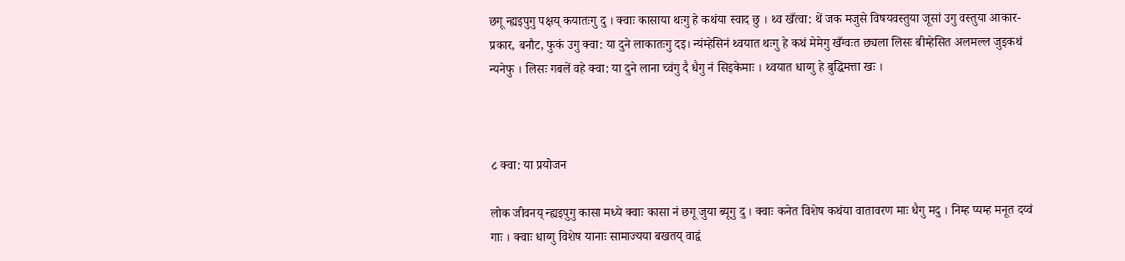छगू न्ह्यइपुगु पक्षय् कयातःगु दु । क्वाः कासाया थःगु हे कथंया स्वाद छु । थ्व खँत्वा: थें जक मजुसे विषयवस्तुया जूसां उगु वस्तुया आकार-प्रकार, बनौट, फुकं उगु क्वा: या दुने लाकातःगु दइ। न्यंम्हेसिनं थ्वयात थःगु हे कथं मेमेगु खँग्वःत छ्यला लिसः बीम्हेसित अलमल्ल जुइकथं न्यनेफु । लिसः गबलें वहे क्वा: या दुने लाना च्वंगु दै धैगु नं सिइकेमाः । थ्वयात धाय्गु हे बुद्धिमत्ता खः ।



८ क्वा: या प्रयोजन

लोक जीवनय् न्ह्यइपुगु कासा मध्ये क्वाः कासा नं छगू जुया ब्यूगु दु । क्वाः कनेत विशेष कथंया वातावरण माः धैगु मदु । निम्ह प्यम्ह मनूत दय्वं गाः । क्वाः धाय्गु विशेष यानाः सामाज्यया बखतय् वाद्वं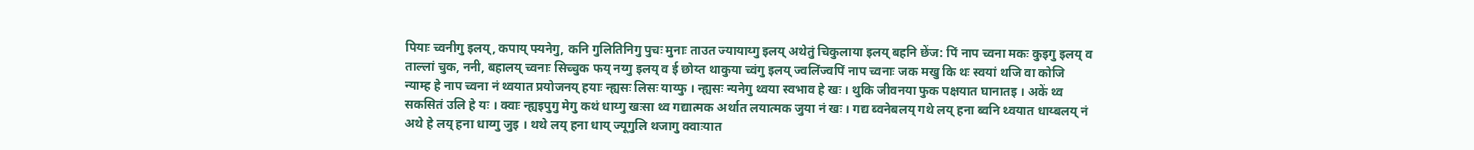पियाः च्वनीगु इलय्, कपाय् फ्यनेगु, कनि गुलितिनिगु पुचः मुनाः ताउत ज्यायाय्गु इलय् अथेतुं चिकुलाया इलय् बहनि छेंज: पिं नाप च्वना मकः कुइगु इलय् व ताल्लां चुक, ननी, बहालय् च्वनाः सिच्चुक फय् नय्गु इलय् व ई छोय्त थाकुया च्वंगु इलय् ज्वलिंज्वपिं नाप च्वनाः जक मखु कि थः स्वयां थजि वा कोजि न्याम्ह हे नाप च्वना नं थ्वयात प्रयोजनय् हयाः न्ह्यसः लिसः याय्फु । न्ह्यसः न्यनेगु थ्वया स्वभाव हे खः । थुकि जीवनया फुक पक्षयात घानातइ । अकें थ्व सकसितं उलि हे यः । क्वाः न्ह्यइपुगु मेगु कथं धाय्गु खःसा थ्व गद्यात्मक अर्थात लयात्मक जुया नं खः । गद्य ब्वनेबलय् गथे लय् हना ब्वनि थ्वयात धाय्बलय् नं अथे हे लय् हना धाय्गु जुइ । थथे लय् हना धाय् ज्यूगुलि थजागु क्वाःयात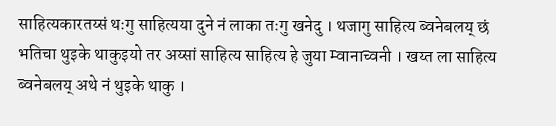साहित्यकारतय्सं थःगु साहित्यया दुने नं लाका तःगु खनेदु । थजागु साहित्य ब्वनेबलय् छं भतिचा थुइके थाकुइयो तर अय्सां साहित्य साहित्य हे जुया म्वानाच्वनी । खय्त ला साहित्य ब्वनेबलय् अथे नं थुइके थाकु ।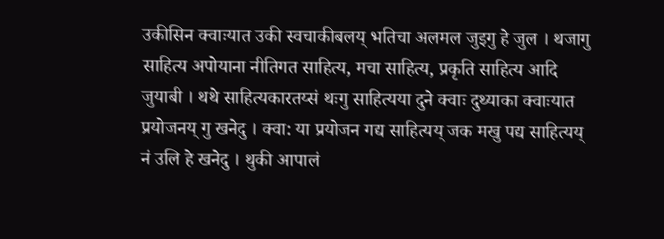उकीसिन क्वाःयात उकी स्वचाकीबलय् भतिचा अलमल जुइगु हे जुल । थजागु साहित्य अपोयाना नीतिगत साहित्य, मचा साहित्य, प्रकृति साहित्य आदि जुयाबी । थथे साहित्यकारतय्सं थःगु साहित्यया दुने क्वाः दुथ्याका क्वाःयात प्रयोजनय् गु खनेदु । क्वा: या प्रयोजन गद्य साहित्यय् जक मखु पद्य साहित्यय् नं उलि हे खनेदु । थुकी आपालं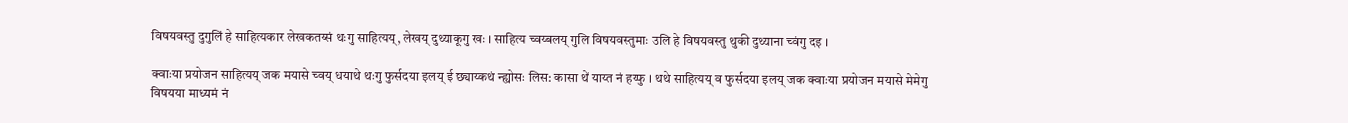विषयवस्तु दुगुलिं हे साहित्यकार लेखकतय्सं थःगु साहित्यय्, लेखय् दुथ्याकूगु खः । साहित्य च्वय्बलय् गुलि विषयवस्तुमाः उलि हे विषयवस्तु थुकी दुथ्याना च्वंगु दइ ।

क्वाःया प्रयोजन साहित्यय् जक मयासे च्वय् धयाथे थःगु फुर्सदया इलय् ई छ्याय्कथं न्ह्योसः लिस: कासा थें याय्त नं हय्फु । थथे साहित्यय् व फुर्सदया इलय् जक क्वाःया प्रयोजन मयासे मेमेगु विषयया माध्यमं नं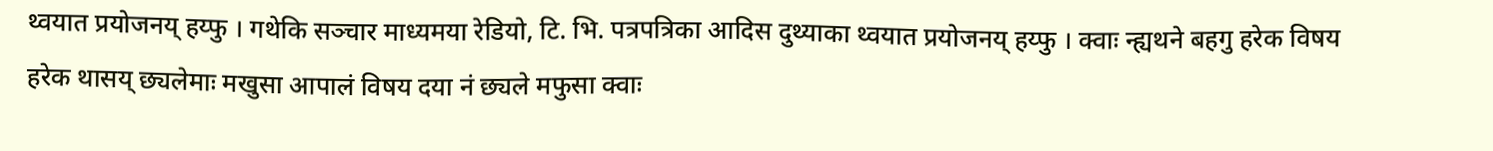थ्वयात प्रयोजनय् हय्फु । गथेकि सञ्चार माध्यमया रेडियो, टि. भि. पत्रपत्रिका आदिस दुथ्याका थ्वयात प्रयोजनय् हय्फु । क्वाः न्ह्यथने बहगु हरेक विषय हरेक थासय् छ्यलेमाः मखुसा आपालं विषय दया नं छ्यले मफुसा क्वाः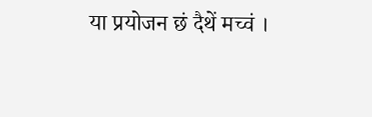या प्रयोजन छं दैथें मच्वं ।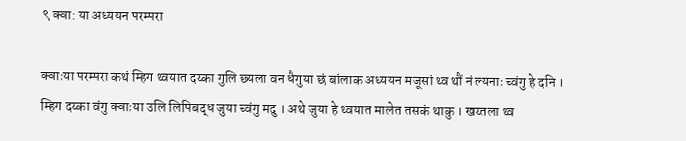९ क्वा: या अध्ययन परम्परा

क्वाःया परम्परा कथं म्हिग थ्वयात दय्का गुलि छ्यला वन धैगुया छं बांलाक अध्ययन मजूसां थ्व थौं नं ल्यनाः च्वंगु हे दनि । म्हिग दय्का वंगु क्वाःया उलि लिपिबद्ध जुया च्वंगु मदु । अथे जुया हे थ्वयात मालेत तसकं थाकु । खय्तला थ्व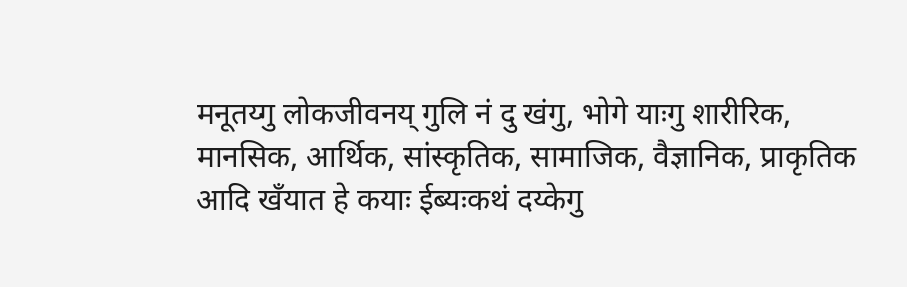मनूतय्गु लोकजीवनय् गुलि नं दु खंगु, भोगे याःगु शारीरिक, मानसिक, आर्थिक, सांस्कृतिक, सामाजिक, वैज्ञानिक, प्राकृतिक आदि खँयात हे कयाः ईब्यःकथं दय्केगु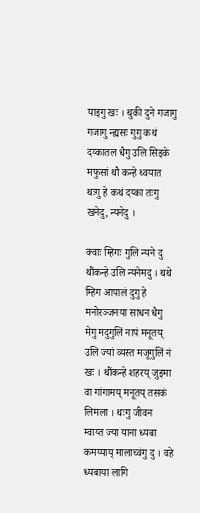याइगु खः । थुकी दुने गजागु गजागु न्ह्यसः गुगु कथं दय्कातल धैगु उलि सिइके मफुसां थौ कन्हे थ्वयात थःगु हे कथं दय्का तःगु खनेदु, न्यनेदु ।

क्वाः म्हिगः गुलि न्यने दु थौंकन्हे उलि न्यनेमदु । थथे म्हिग आपालं दुगु हे मनोरञ्जनया साधन धैगु मेगु मदुगुलिं नापं मनूतय् उलि ज्यां व्यस्त मजूगुलिं नं खः । थौंकन्हे शहरय् जुइमा वा गांगामय् मनूतय् तसकं लिमला । थःगु जीवन म्वाय्त ज्या याना ध्यबा कमय्याय् मालाच्वंगु दु । वहे ध्यबाया लागि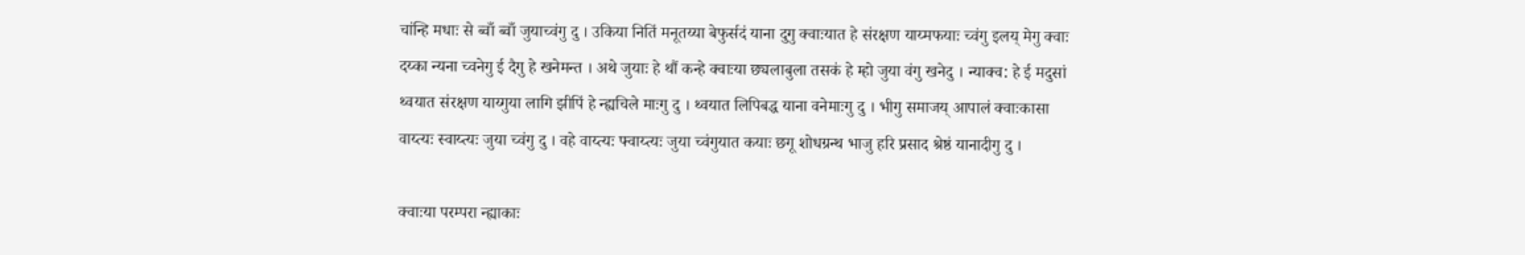चांन्हि मधाः से ब्वाँ ब्वाँ जुयाच्वंगु दु । उकिया नितिं मनूतय्या बेफुर्सदं याना दुगु क्वाःयात हे संरक्षण याय्मफयाः च्वंगु इलय् मेगु क्वाः दय्का न्यना च्वनेगु ई दैगु हे खनेमन्त । अथे जुयाः हे थौं कन्हे क्वाःया छ्यलाबुला तसकं हे म्हो जुया वंगु खनेदु । न्याक्व: हे ई मदुसां थ्वयात संरक्षण याय्गुया लागि झीपिं हे न्ह्यचिले माःगु दु । थ्वयात लिपिबद्ध याना वनेमाःगु दु । भीगु समाजय् आपालं क्वाःकासा वाय्त्यः स्वाय्त्यः जुया च्वंगु दु । वहे वाय्त्यः फ्वाय्त्यः जुया च्वंगुयात कयाः छगू शोधग्रन्थ भाजु हरि प्रसाद श्रेष्ठं यानादीगु दु ।

क्वाःया परम्परा न्ह्याकाः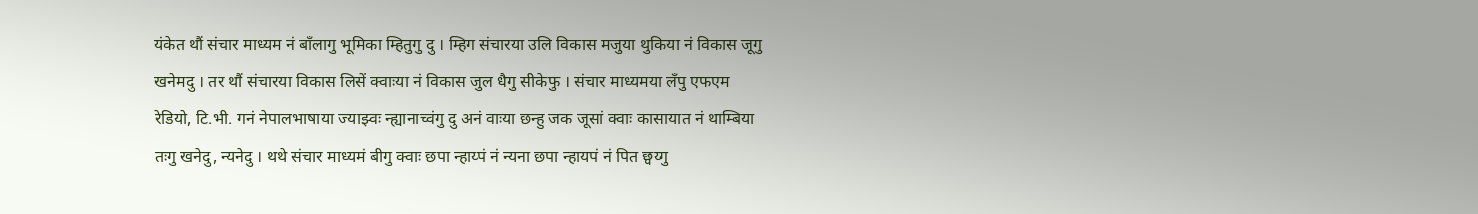यंकेत थौं संचार माध्यम नं बाँलागु भूमिका म्हितुगु दु । म्हिग संचारया उलि विकास मजुया थुकिया नं विकास जूगु खनेमदु । तर थौं संचारया विकास लिसें क्वाःया नं विकास जुल धैगु सीकेफु । संचार माध्यमया लँपु एफएम रेडियो, टि.भी. गनं नेपालभाषाया ज्याझ्वः न्ह्यानाच्वंगु दु अनं वाःया छन्हु जक जूसां क्वाः कासायात नं थाम्बिया तःगु खनेदु, न्यनेदु । थथे संचार माध्यमं बीगु क्वाः छपा न्हाय्पं नं न्यना छपा न्हायपं नं पित छ्वय्गु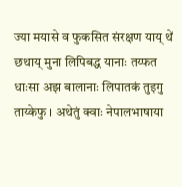ज्या मयासे व फुकसित संरक्षण याय् थें छथाय् मुना लिपिबद्ध यानाः तय्फत धाःसा अझ बालानाः लिपातकं तुइगु ताय्केफु । अथेतुं क्वाः नेपालभाषाया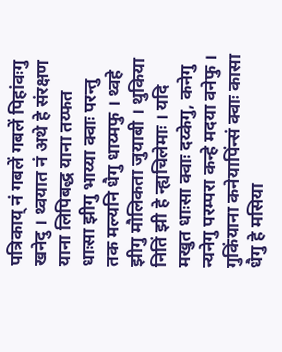पत्रिकाय् नं गबलें गबलें पिहांवःगु खनेदु । थ्वयात नं अथे हे संरक्षण याना लिपिबद्ध याना तय्फत धाःसा झीगु भाय्या क्वाः परन्तु तक मल्यनि धैगु धाय्मफु । थ्वहे झीगु मौलिकता जुयाबी । थुकिया नितिं झी हे न्ह्यचिलेमाः । यदि मखुत धाःसा क्वाः दय्केगु, कनेगु न्यनेगु परम्परा कन्हे मदया वनेफु । गुकिंयाना कनेयापिंन्सं क्वाः कासा धैगु हे मसिया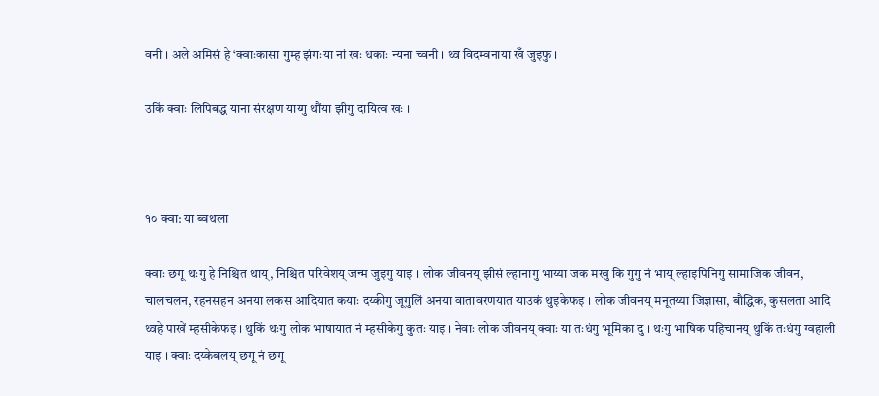वनी । अले अमिसं हे ‘क्वाःकासा गुम्ह झंगःया नां खः धकाः न्यना च्वनी । थ्व विदम्वनाया खँ जुइफु ।

उकिं क्वाः लिपिबद्ध याना संरक्षण याय्गु थौंया झीगु दायित्व खः ।



१० क्वा: या ब्वथला

क्वाः छगू थःगु हे निश्चित थाय्, निश्चित परिवेशय् जन्म जुइगु याइ । लोक जीवनय् झीसं ल्हानागु भाय्या जक मखु कि गुगु नं भाय् ल्हाइपिनिगु सामाजिक जीवन, चालचलन, रहनसहन अनया लकस आदियात कयाः दय्कीगु जूगुलिं अनया वातावरणयात याउकं थुइकेफइ । लोक जीवनय् मनूतय्या जिज्ञासा, बौद्धिक, कुसलता आदि थ्वहे पाखें म्हसीकेफइ । थुकिं थःगु लोक भाषायात नं म्हसीकेगु कुतः याइ । नेवाः लोक जीवनय् क्वाः या तःधंगु भूमिका दु । थःगु भाषिक पहिचानय् थुकिं तःधंगु ग्वहाली याइ । क्वाः दय्केबलय् छगू नं छगू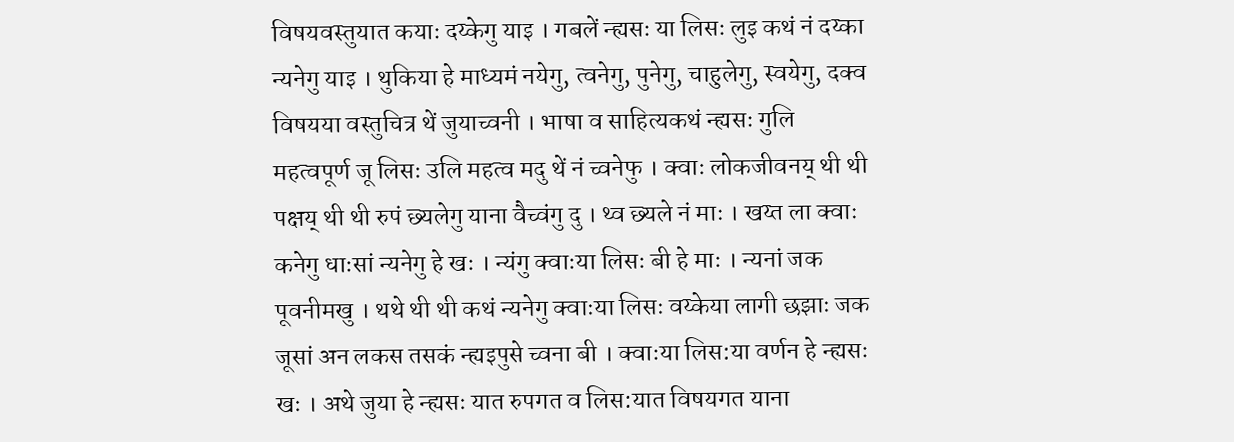विषयवस्तुयात कयाः दय्केगु याइ । गबलें न्ह्यसः या लिसः लुइ कथं नं दय्का न्यनेगु याइ । थुकिया हे माध्यमं नयेगु, त्वनेगु, पुनेगु, चाहुलेगु, स्वयेगु, दक्व विषयया वस्तुचित्र थें जुयाच्वनी । भाषा व साहित्यकथं न्ह्यसः गुलि महत्वपूर्ण जू लिसः उलि महत्व मदु थें नं च्वनेफु । क्वाः लोकजीवनय् थी थी पक्षय् थी थी रुपं छ्यलेगु याना वैच्वंगु दु । थ्व छ्यले नं माः । खय्त ला क्वाः कनेगु धाःसां न्यनेगु हे खः । न्यंगु क्वाःया लिसः बी हे माः । न्यनां जक पूवनीमखु । थथे थी थी कथं न्यनेगु क्वाःया लिसः वय्केया लागी छझाः जक जूसां अन लकस तसकं न्ह्यइपुसे च्वना बी । क्वाःया लिस:या वर्णन हे न्ह्यसः खः । अथे जुया हे न्ह्यसः यात रुपगत व लिस:यात विषयगत याना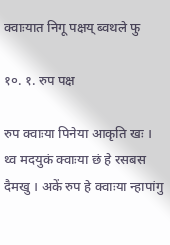क्वाःयात निगू पक्षय् ब्वथले फु

१०. १. रुप पक्ष

रुप क्वाःया पिनेया आकृति खः । थ्व मदयुकं क्वाःया छं हे रसबस दैमखु । अकें रुप हे क्वाःया न्हापांगु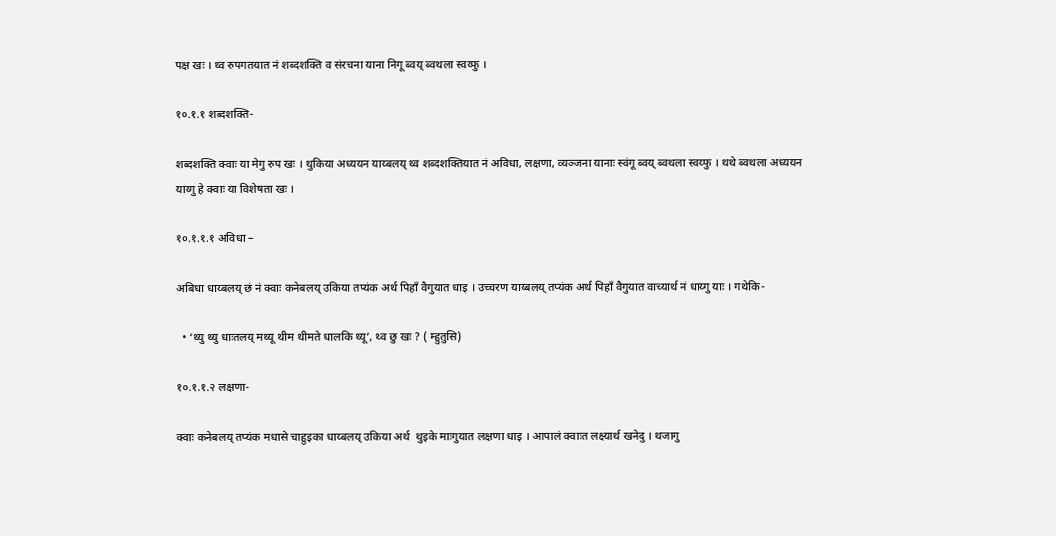पक्ष खः । थ्व रुपगतयात नं शब्दशक्ति व संरचना याना निगू ब्वय् ब्वथला स्वय्फु ।

१०.१.१ शब्दशक्ति-

शब्दशक्ति क्वाः या मेगु रुप खः । थुकिया अध्ययन याय्बलय् थ्व शब्दशक्तियात नं अविधा, लक्षणा, व्यञ्जना यानाः स्वंगू ब्वय् ब्वथला स्वय्फु । थथे ब्वथला अध्ययन याय्गु हे क्वाः या विशेषता खः ।

१०.१.१.१ अविधा –

अबिधा धाय्बलय् छं नं क्वाः कनेबलय् उकिया तप्यंक अर्थ पिहाँ वैगुयात धाइ । उच्चरण याय्बलय् तप्यंक अर्थ पिहाँ वैगुयात वाच्यार्थ नं धाय्गु याः । गथेकि-

  • ‘थ्यु थ्यु धाःतलय् मथ्यू थीम थीमते धालकि थ्यू’, थ्व छु खः ? ( म्हुतुसि)

१०.१.१.२ लक्षणा-

क्वाः कनेबलय् तप्यंक मधासे चाहुइका धाय्बलय् उकिया अर्थ  थुइके माःगुयात लक्षणा धाइ । आपालं क्वाःत लक्ष्यार्थ खनेदु । थजागु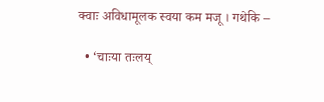क्वाः अविधामूलक स्वया कम मजू । गथेकि –

  • ‘चाःया तःलय्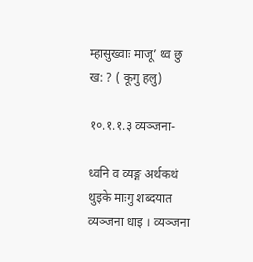म्हासुख्वाः माजू’ थ्व छु ख: ? ( कूगु हलु)

१०.१.१.३ व्यञ्जना-

ध्वनि व व्यङ्ग अर्थकथं थुइके माःगु शब्दयात व्यञ्जना धाइ । व्यञ्जना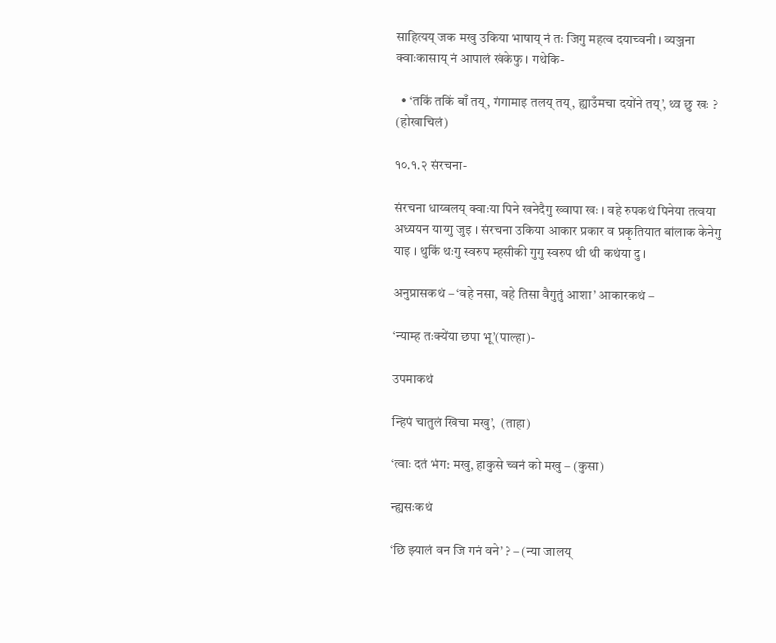साहित्यय् जक मखु उकिया भाषाय् नं तः जिगु महत्व दयाच्वनी । व्यञ्जना क्वाःकासाय् नं आपालं खंकेफु । गथेकि-

  • ‘तकिं तकिं बाँ तय्, गंगामाइ तलय् तय्, ह्याउँमचा दयोंने तय्’, थ्व छु खः ? (होखाचिलं)

१०.१.२ संरचना-

संरचना धाय्बलय् क्वाःया पिने खनेदैगु ख्वापा खः । वहे रुपकथं पिनेया तत्वया अध्ययन याय्गु जुइ । संरचना उकिया आकार प्रकार व प्रकृतियात बांलाक केनेगु याइ । थुकिं थःगु स्वरुप म्हसीकी गुगु स्वरुप थी थी कथंया दु ।

अनुप्रासकथं – ‘वहे नसा, वहे तिसा वैगुतुं आशा’ आकारकथं –

‘न्याम्ह तःक्येंया छपा भू’(पाल्हा)-

उपमाकथं

न्हिपं चातुलं खिचा मखु’,  (ताहा)

‘त्वाः दतं भंग: मखु, हाकुसे च्वनं को मखु – (कुसा)

न्ह्यसःकथं

‘छि झ्यालं वन जि गनं वने’ ? – (न्या जालय्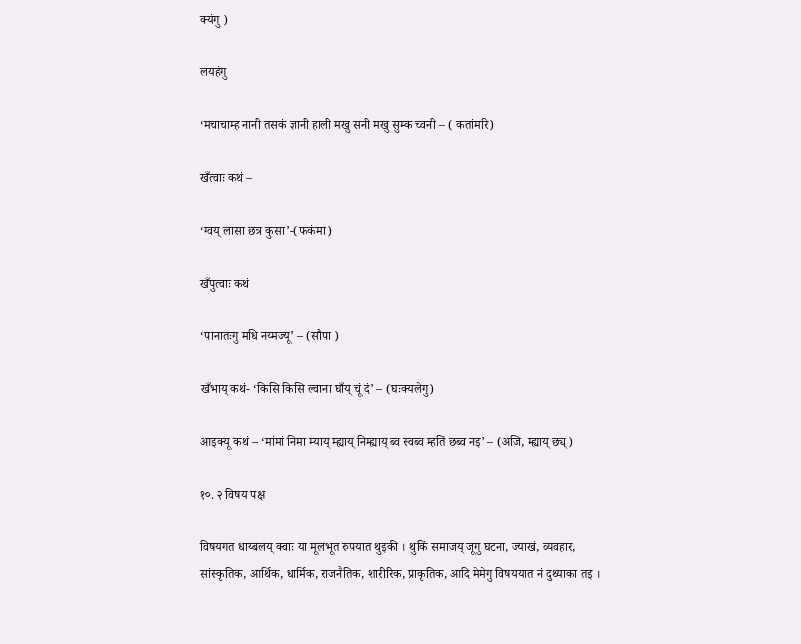क्यंगु )

लयहंगु

‘मचाचाम्ह नानी तसकं ज्ञानी हाली मखु सनी मखु सुम्क च्वनी – ( कतांमरि)

खँत्वाः कथं –

‘ग्वय् लासा छत्र कुसा’-(फकंमा)

खँपुत्वाः कथं

‘पानातःगु मधि नय्मज्यू’ – (सौपा )

खँभाय् कथं- ‘किसि किसि ल्वाना घाँय् चूं दं’ – (घःक्यलेगु)

आइक्यू कथं – ‘मांमां निमा म्याय् म्ह्याय् निम्ह्याय् ब्व स्वब्व म्हतिं छब्व नइ’ – (अजि, म्ह्याय् छ्य्)

१०. २ विषय पक्ष

विषयगत धाय्बलय् क्वाः या मूलभूत रुपयात थुइकी । थुकिं समाजय् जूगु घटना, ज्याखं, व्यवहार, सांस्कृतिक, आर्थिक, धार्मिक, राजनैतिक, शारीरिक, प्राकृतिक, आदि मेमेगु विषययात नं दुथ्याका तइ ।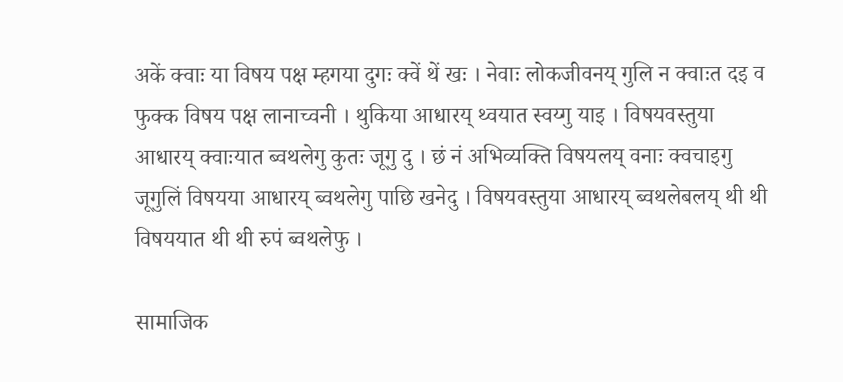अकें क्वाः या विषय पक्ष म्हगया दुगः क्वें थें खः । नेवाः लोकजीवनय् गुलि न क्वाःत दइ व फुक्क विषय पक्ष लानाच्वनी । थुकिया आधारय् थ्वयात स्वय्गु याइ । विषयवस्तुया आधारय् क्वाःयात ब्वथलेगु कुतः जूगु दु । छं नं अभिव्यक्ति विषयलय् वनाः क्वचाइगु जूगुलिं विषयया आधारय् ब्वथलेगु पाछि खनेदु । विषयवस्तुया आधारय् ब्वथलेबलय् थी थी विषययात थी थी रुपं ब्वथलेफु ।

सामाजिक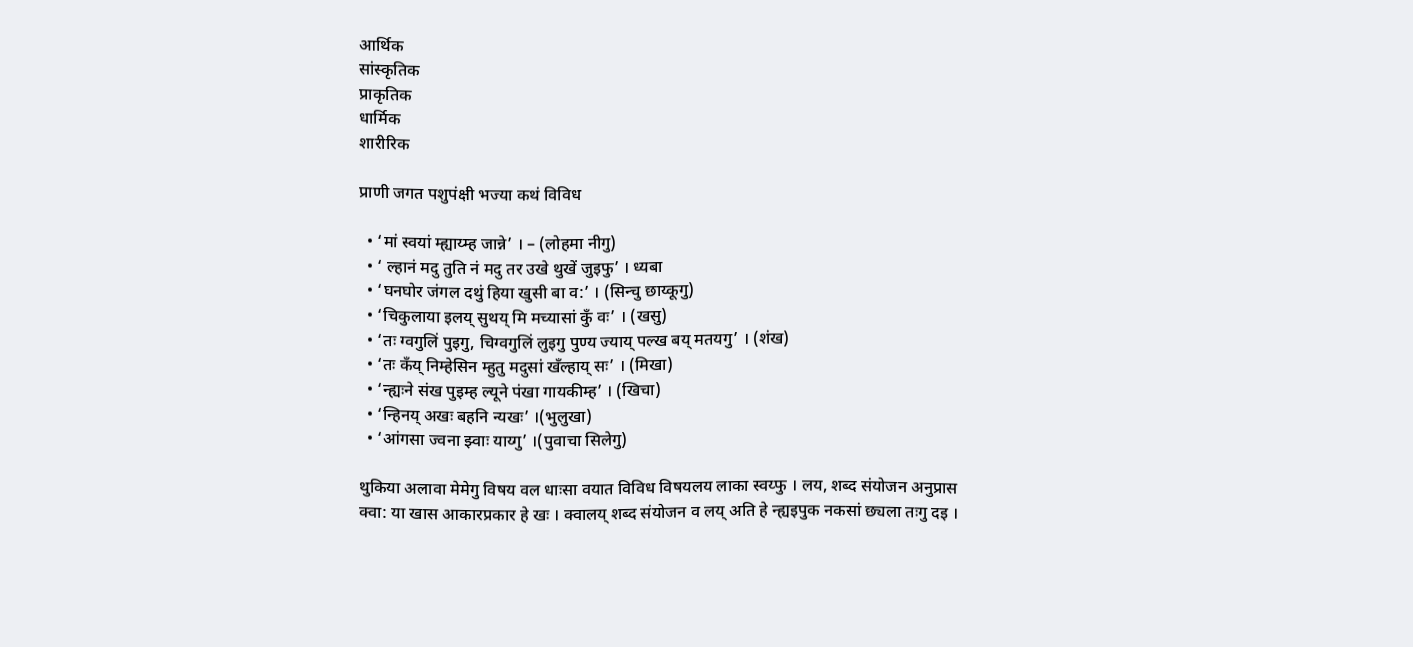आर्थिक
सांस्कृतिक
प्राकृतिक
धार्मिक
शारीरिक

प्राणी जगत पशुपंक्षी भज्या कथं विविध

  • ‘मां स्वयां म्ह्याय्म्ह जान्ने’ । – (लोहमा नीगु)
  • ‘ ल्हानं मदु तुति नं मदु तर उखे थुखें जुइफु’ । ध्यबा
  • ‘घनघोर जंगल दथुं हिया खुसी बा व:’ । (सिन्चु छाय्कूगु)
  • ‘चिकुलाया इलय् सुथय् मि मच्यासां कुँ वः’ । (खसु)
  • ‘तः ग्वगुलिं पुइगु, चिग्वगुलिं लुइगु पुण्य ज्याय् पल्ख बय् मतयगु’ । (शंख)
  • ‘तः कँय् निम्हेसिन म्हुतु मदुसां खँल्हाय् सः’ । (मिखा)
  • ‘न्ह्यःने संख पुइम्ह ल्यूने पंखा गायकीम्ह’ । (खिचा)
  • ‘न्हिनय् अखः बहनि न्यखः’ ।(भुलुखा)
  • ‘आंगसा ज्वना झ्वाः याय्गु’ ।(पुवाचा सिलेगु)

थुकिया अलावा मेमेगु विषय वल धाःसा वयात विविध विषयलय लाका स्वय्फु । लय, शब्द संयोजन अनुप्रास क्वा: या खास आकारप्रकार हे खः । क्वालय् शब्द संयोजन व लय् अति हे न्ह्यइपुक नकसां छ्यला तःगु दइ ।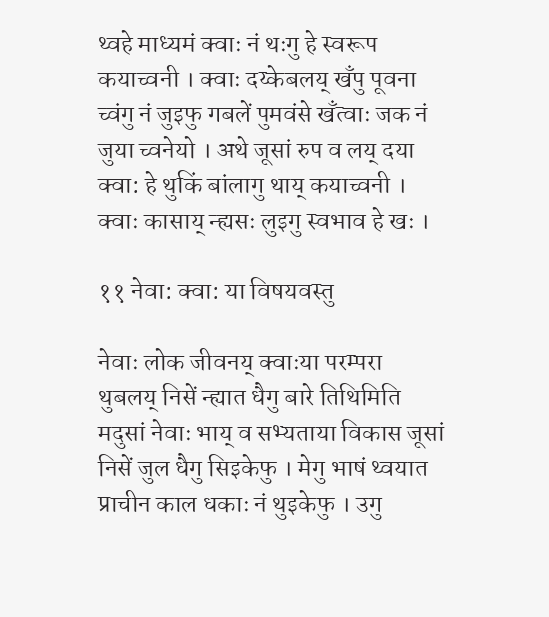थ्वहे माध्यमं क्वाः नं थःगु हे स्वरूप कयाच्वनी । क्वाः दय्केबलय् खँपु पूवना च्वंगु नं जुइफु गबलें पुमवंसे खँत्वाः जक नं जुया च्वनेयो । अथे जूसां रुप व लय् दया क्वा: हे थुकिं बांलागु थाय् कयाच्वनी । क्वाः कासाय् न्ह्यसः लुइगु स्वभाव हे खः ।

११ नेवा: क्वा: या विषयवस्तु

नेवाः लोक जीवनय् क्वाःया परम्परा थुबलय् निसें न्ह्यात धैगु बारे तिथिमिति मदुसां नेवाः भाय् व सभ्यताया विकास जूसां निसें जुल धैगु सिइकेफु । मेगु भाषं थ्वयात प्राचीन काल धकाः नं थुइकेफु । उगु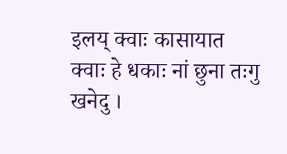इलय् क्वाः कासायात क्वाः हे धकाः नां छुना तःगु खनेदु ।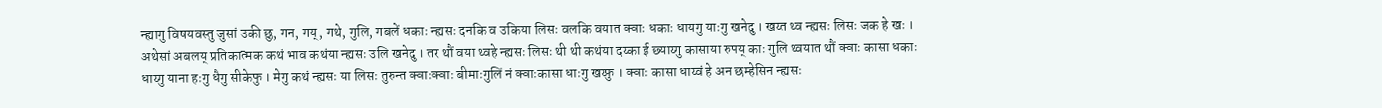न्ह्यागु विषयवस्तु जुसां उकी छु, गन, गय्, गथे, गुलि, गबलें धकाः न्ह्यसः दनकि व उकिया लिसः वलकि वयात क्वाः धकाः धायगु याःगु खनेदु । खय्त थ्व न्ह्यसः लिसः जक हे खः । अथेसां अबलय् प्रतिकात्मक कथं भाव कथंया न्ह्यसः उलि खनेदु । तर थौं वया थ्वहे न्ह्यसः लिसः थी थी कथंया दय्का ई छ्याय्गु कासाया रुपय् काः गुलि थ्वयात थौं क्वाः कासा धकाः धाय्गु याना हःगु धैगु सीकेफु । मेगु कथं न्ह्यसः या लिसः तुरुन्त क्वाःक्वाः बीमाःगुलिं नं क्वाःकासा धाःगु खय्फु । क्वाः कासा धाय्वं हे अन छम्हेसिन न्ह्यसः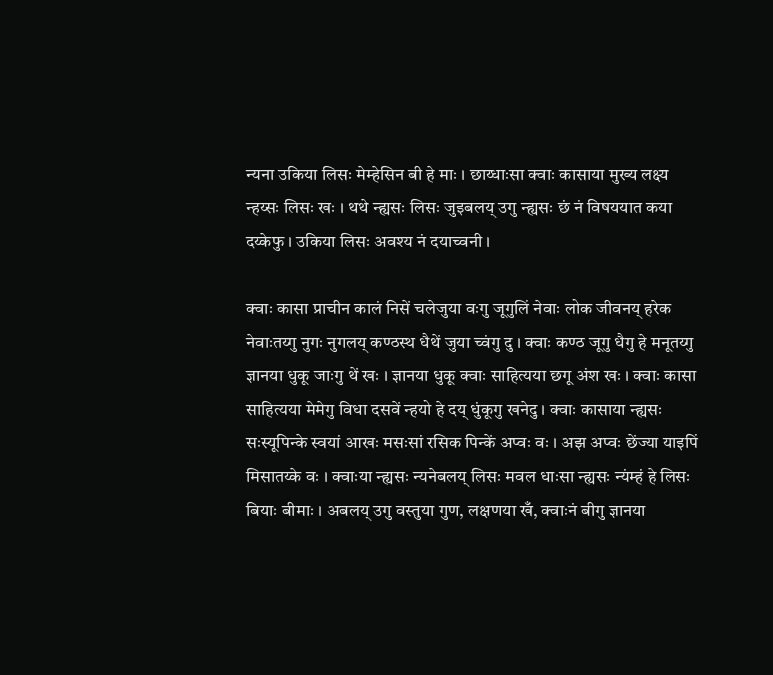न्यना उकिया लिसः मेम्हेसिन बी हे माः । छाय्धाःसा क्वाः कासाया मुख्य लक्ष्य न्हय्सः लिसः खः । थथे न्ह्यसः लिसः जुइबलय् उगु न्ह्यसः छं नं विषययात कया दय्केफु । उकिया लिसः अवश्य नं दयाच्वनी ।

क्वाः कासा प्राचीन कालं निसें चलेजुया वःगु जूगुलिं नेवाः लोक जीवनय् हरेक नेवाःतय्गु नुगः नुगलय् कण्ठस्थ धैथें जुया च्वंगु दु । क्वाः कण्ठ जूगु धैगु हे मनूतय्गु ज्ञानया धुकू जाःगु थें खः । ज्ञानया धुकू क्वाः साहित्यया छगू अंश खः । क्वाः कासा साहित्यया मेमेगु विधा दसवें न्हयो हे दय् धुंकूगु खनेदु । क्वाः कासाया न्ह्यसः सःस्यूपिन्के स्वयां आखः मसःसां रसिक पिन्कें अप्वः वः । अझ अप्वः छेंज्या याइपिं मिसातय्के वः । क्वाःया न्ह्यसः न्यनेबलय् लिसः मवल धाःसा न्ह्यसः न्यंम्हं हे लिसः बियाः बीमाः । अबलय् उगु वस्तुया गुण, लक्षणया खँ, क्वाःनं बीगु ज्ञानया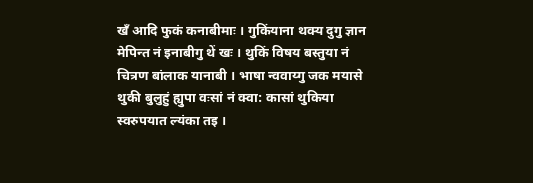खँ आदि फुकं कनाबीमाः । गुकिंयाना थक्य दुगु ज्ञान मेपिन्त नं इनाबीगु थें खः । थुकिं विषय बस्तुया नं चित्रण बांलाक यानाबी । भाषा न्ववाय्गु जक मयासे थुकी बुलुहुं ह्युपा वःसां नं क्वा: कासां थुकिया स्वरुपयात ल्यंका तइ ।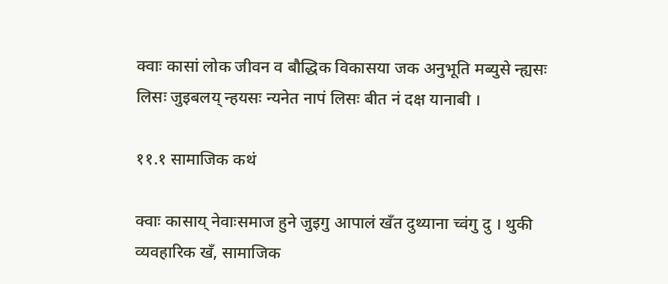क्वाः कासां लोक जीवन व बौद्धिक विकासया जक अनुभूति मब्युसे न्ह्यसः लिसः जुइबलय् न्हयसः न्यनेत नापं लिसः बीत नं दक्ष यानाबी ।

११.१ सामाजिक कथं

क्वाः कासाय् नेवाःसमाज हुने जुइगु आपालं खँत दुथ्याना च्वंगु दु । थुकी व्यवहारिक खँ, सामाजिक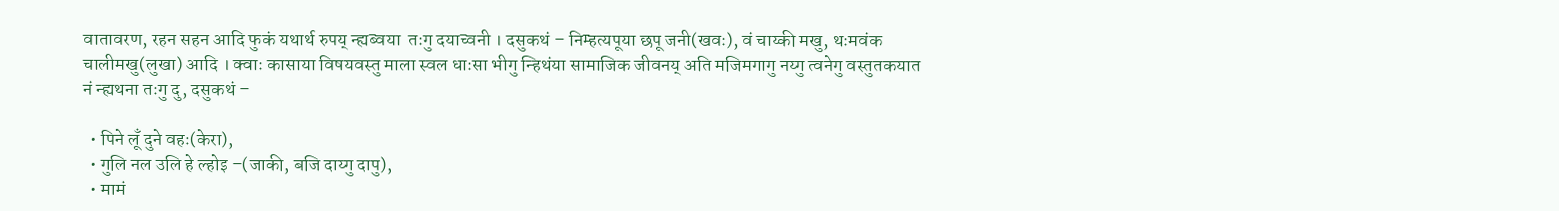वातावरण, रहन सहन आदि फुकं यथार्थ रुपय् न्ह्यब्वया  तःगु दयाच्वनी । दसुकथं – निम्हत्यपूया छपू जनी(खवः), वं चाय्की मखु, थःमवंक चालीमखु(लुखा) आदि । क्वाः कासाया विषयवस्तु माला स्वल धाःसा भीगु न्हिथंया सामाजिक जीवनय् अति मजिमगागु नय्गु त्वनेगु वस्तुतकयात नं न्ह्यथना तःगु दु, दसुकथं –

  • पिने लूँ दुने वहः(केरा),
  • गुलि नल उलि हे ल्होइ –(जाकी, बजि दाय्गु दापु),
  • मामं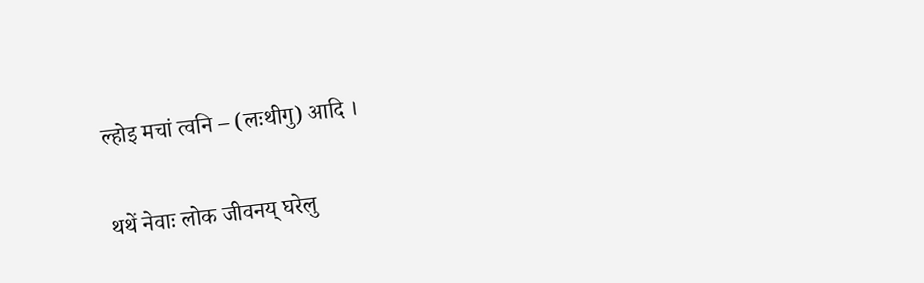ल्होइ मचां त्वनि – (लःथीगु) आदि ।

थथें नेवाः लोक जीवनय् घरेलु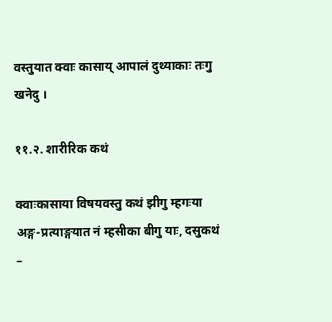वस्तुयात क्वाः कासाय् आपालं दुथ्याकाः तःगु खनेदु ।

११.२. शारीरिक कथं

क्वाःकासाया विषयवस्तु कथं झीगु म्हगःया अङ्ग-प्रत्याङ्गयात नं म्हसीका बीगु याः, दसुकथं –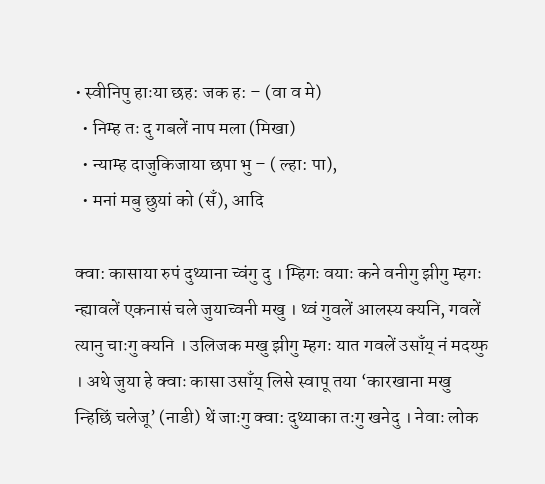• स्वीनिपु हाःया छह: जक ह: – (वा व मे)
  • निम्ह तः दु गबलें नाप मला (मिखा)
  • न्याम्ह दाजुकिजाया छपा भु – ( ल्हा: पा),
  • मनां मबु छुयां को (सँ), आदि

क्वा: कासाया रुपं दुथ्याना च्वंगु दु । म्हिगः वयाः कने वनीगु झीगु म्हगः न्ह्यावलें एकनासं चले जुयाच्वनी मखु । थ्वं गुवलें आलस्य क्यनि, गवलें त्यानु चाःगु क्यनि । उलिजक मखु झीगु म्हगः यात गवलें उसाँय् नं मदय्फु । अथे जुया हे क्वाः कासा उसाँय् लिसे स्वापू तया ‘कारखाना मखु न्हिछिं चलेजू’ (नाडी) थें जाःगु क्वा: दुथ्याका तःगु खनेदु । नेवाः लोक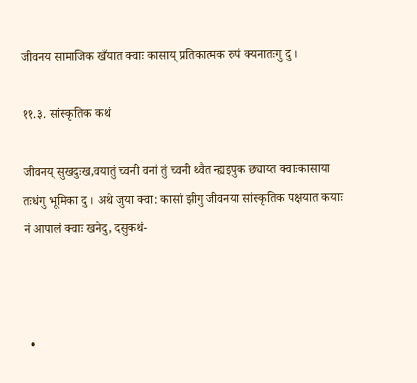जीवनय सामाजिक खँयात क्वाः कासाय् प्रतिकात्मक रुपं क्यनातःगु दु ।

११.३. सांस्कृतिक कथं

जीवनय् सुखदुःख,वयातुं च्वनी वनां तुं च्वनी थ्वैत न्ह्यइपुक छ्याय्त क्वाःकासाया तःधंगु भूमिका दु । अथे जुया क्वा: कासां झीगु जीवनया सांस्कृतिक पक्षयात कयाः नं आपालं क्वाः खनेदु, दसुकथं-



  •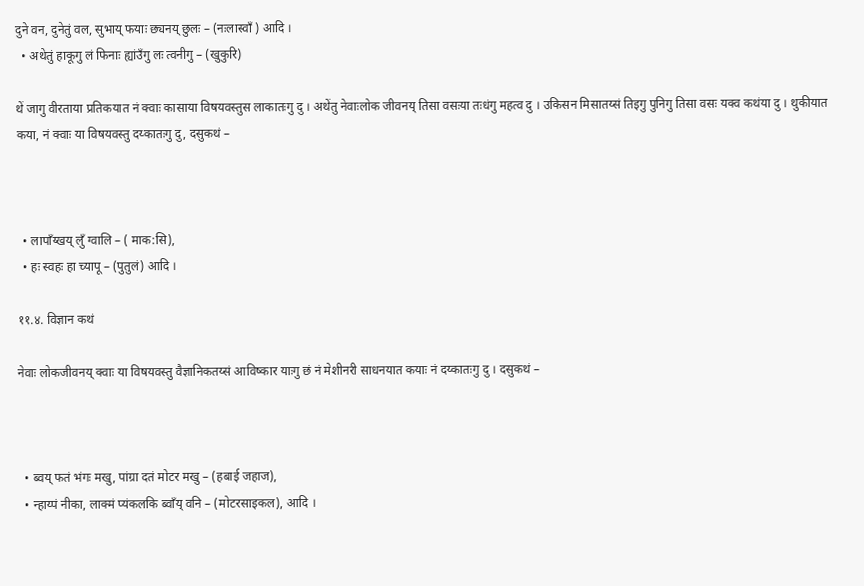दुने वन, दुनेतुं वल, सुभाय् फयाः छ्यनय् छुलः – (नःलास्वाँ ) आदि ।
  • अथेतुं हाकूगु लं फिनाः ह्यांउँगु लः त्वनीगु – (खुकुरि)

थें जागु वीरताया प्रतिकयात नं क्वाः कासाया विषयवस्तुस लाकातःगु दु । अथेंतु नेवाःलोक जीवनय् तिसा वसःया तःधंगु महत्व दु । उकिसन मिसातय्सं तिइगु पुनिगु तिसा वसः यक्व कथंया दु । थुकीयात कया, नं क्वाः या विषयवस्तु दय्कातःगु दु, दसुकथं –



  • लापाँय्खय् लुँ ग्वालि – ( माक:सि),
  • हः स्वहः हा च्यापू – (पुतुलं) आदि ।

११.४. विज्ञान कथं

नेवाः लोकजीवनय् क्वाः या विषयवस्तु वैज्ञानिकतय्सं आविष्कार याःगु छं नं मेशीनरी साधनयात कयाः नं दय्कातःगु दु । दसुकथं –



  • ब्वय् फतं भंगः मखु, पांग्रा दतं मोटर मखु – (हबाई जहाज),
  • न्हाय्पं नीका, लाक्मं प्यंकलकि ब्वाँय् वनि – (मोटरसाइकल), आदि ।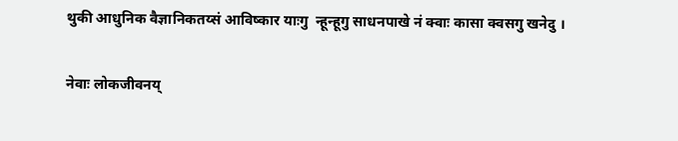थुकी आधुनिक वैज्ञानिकतय्सं आविष्कार याःगु  न्हून्हूगु साधनपाखे नं क्वाः कासा क्वसगु खनेदु ।

नेवाः लोकजीवनय्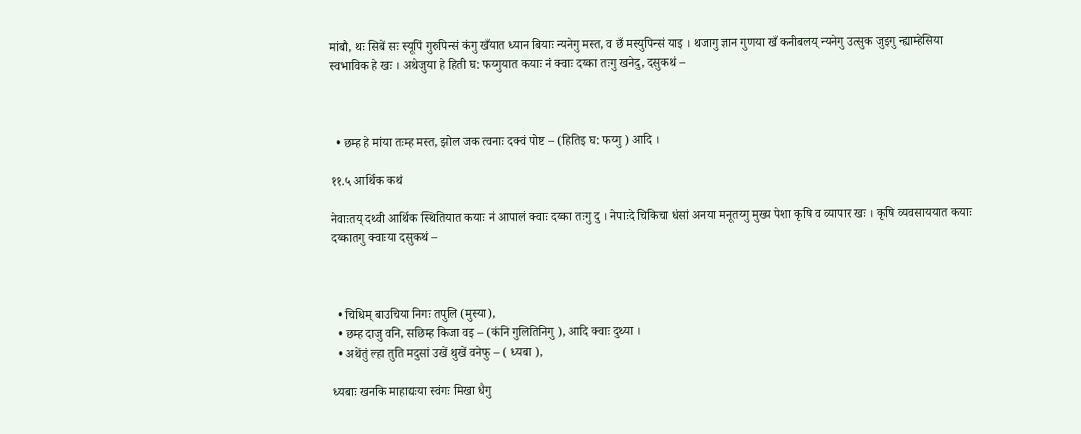मांबौ, थः सिबें सः स्यूपिं गुरुपिन्सं कंगु खँयात ध्यान बियाः न्यनेगु मस्त, व छँ मस्युपिन्सं याइ । थजागु ज्ञान गुणया खँ कनीबलय् न्यनेगु उत्सुक जुइगु न्ह्याम्हेसिया स्वभाविक हे खः । अथेजुया हे हिती घ: फय्गुयात कयाः नं क्वाः दय्का तःगु खनेदु, दसुकथं –



  • छम्ह हे मांया तःम्ह मस्त, झोल जक त्वनाः दक्वं पोष्ट – (हितिइ घ: फय्गु ) आदि ।

११.५ आर्थिक कथं

नेवाःतय् दथ्वी आर्थिक स्थितियात कयाः नं आपालं क्वाः दय्का तःगु दु । नेपाःदे चिकिचा धंसां अनया मनूतय्गु मुख्य पेशा कृषि व व्यापार खः । कृषि व्यवसाययात कयाः दय्कातगु क्वाःया दसुकथं –



  • चिधिम् बाउचिया निगः तपुलि (मुस्या),
  • छम्ह दाजु वनि, सछिम्ह किजा वइ – (कंनि गुलितिनिगु ), आदि क्वाः दुथ्या ।
  • अथेंतुं ल्हा तुति मदुसां उखें थुखें वनेफु – ( ध्यबा ),

ध्यबाः खनकि माहाद्यःया स्वंगः मिखा धैगु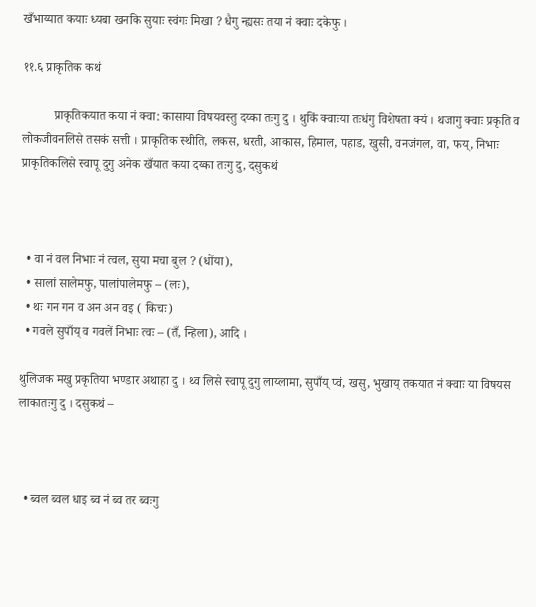खँभाय्यात कयाः ध्यबा खनकि सुयाः स्वंगः मिखा ? धैगु न्ह्यसः तया नं क्वाः दकेफु ।

११.६ प्राकृतिक कथं

          प्राकृतिकयात कया नं क्वा: कासाया विषयवस्तु दय्का तःगु दु । थुकिं क्वाःया तःधंगु विशेषता क्यं । थजागु क्वाः प्रकृति व लोकजीवनलिसे तसकं सत्ती । प्राकृतिक स्थीति, लकस, धरती, आकास, हिमाल, पहाड, खुसी, वनजंगल, वा, फय्, निभाः प्राकृतिकलिसे स्वापू दुगु अनेक खँयात कया दय्का तःगु दु, दसुकथं



  • वा नं वल निभाः नं त्वल, सुया मचा बुल ? (धोंया),
  • सालां सालेमफु, पालांपालेमफु – (लः),
  • थः गन गन व अन अन वइ ( किचः)
  • गवले सुपाँय् व गवलें निभाः त्वः – (तँ, न्हिला), आदि ।

थुलिजक मखु प्रकृतिया भण्डार अथाहा दु । थ्व लिसे स्वापू दुगु लाय्लामा, सुपाँय् प्वं, खसु, भुखाय् तकयात नं क्वाः या विषयस लाकातःगु दु । दसुकथं –



  • ब्वल ब्वल धाइ ब्व नं ब्व तर ब्वःगु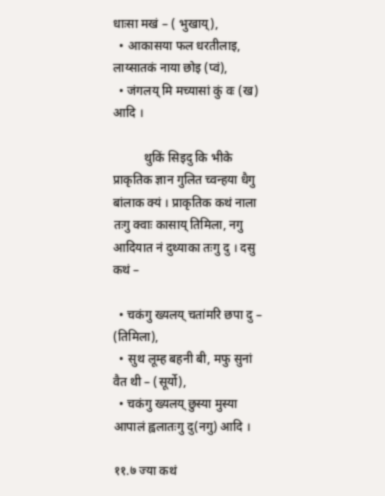धाःसा मखं – ( भुखाय्),
  • आकासया फल धरतीलाइ, लाय्सातकं नाया छोइ (प्वं),
  • जंगलय् मि मच्यासां कुं वः (ख) आदि ।

          थुकिं सिइदु कि भीके प्राकृतिक ज्ञान गुलित च्वन्हया धैगु बांलाक क्यं । प्राकृतिक कथं नाला तःगु क्वाः कासाय् तिमिला, नगु आदियात नं दुथ्याका तःगु दु । दसु कथं –

  • चकंगु ख्यलय् चतांमरि छपा दु – (तिमिला),
  • सुथ लूम्ह बहनी बी, मफु सुनां वैत थी – (सूर्यो),
  • चकंगु ख्यलय् छुस्या मुस्या आपालं ह्वलातःगु दु(नगु) आदि ।

११.७ ज्या कथं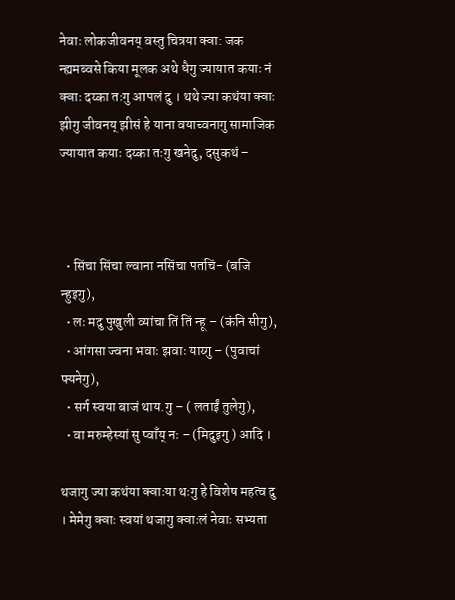नेवाः लोकजीवनय् वस्तु चित्रया क्वा: जक न्ह्यमब्वसे किया मूलक अथे धैगु ज्यायात कयाः नं क्वाः दय्का तःगु आपलं दु । थथे ज्या कथंया क्वाः झीगु जीवनय् झीसं हे याना वयाच्वनागु सामाजिक ज्यायात कयाः दय्का तःगु खनेदु, दसुकथं –



  • सिंचा सिंचा ल्वाना नसिंचा पतचिं- (बजि न्हुइगु),
  • लः मदु पुखुली व्यांचा तिं तिं न्हू – (कंनि सीगु),
  • आंगसा ज्वना भवाः झवाः याय्गु – (पुवाचां फ्यनेगु),
  • सर्ग स्वया बाजं थाय.गु – ( लताईं तुलेगु),
  • वा मरुम्हेस्यां सु प्वाँय् नः – (मिदुइगु ) आदि ।

थजागु ज्या कथंया क्वाःया थःगु हे विशेष महत्व दु । मेमेगु क्वाः स्वयां थजागु क्वाःलं नेवाः सभ्यता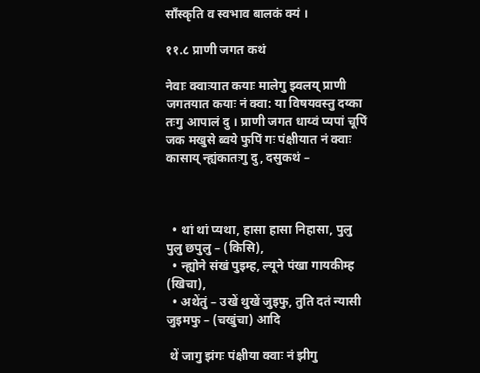साँस्कृति व स्वभाव बालकं क्यं ।

११.८ प्राणी जगत कथं

नेवाः क्वाःयात कयाः मालेगु झ्वलय् प्राणी जगतयात कयाः नं क्वा: या विषयवस्तु दय्का तःगु आपालं दु । प्राणी जगत धाय्वं प्यपां चूपिं जक मखुसे ब्वये फुपिं गः पंक्षीयात नं क्वाः कासाय् न्ह्यंकातःगु दु, दसुकथं –



  • थां थां प्यथा, हासा हासा निहासा, पुलु पुलु छपुलु – (किसि),
  • न्ह्योने संखं पुइम्ह, ल्यूने पंखा गायकीम्ह (खिचा),
  • अथेंतुं – उखें थुखें जुइफु, तुति दतं न्यासी जुइमफु – (चखुंचा) आदि

 थें जागु झंगः पंक्षीया क्वाः नं झीगु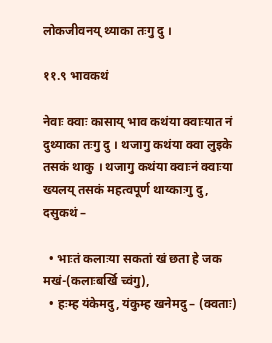लोकजीवनय् थ्याका तःगु दु ।

११.९ भावकथं

नेवाः क्वाः कासाय् भाव कथंया क्वाःयात नं दुथ्याका तःगु दु । थजागु कथंया क्वा लुइके तसकं थाकु । थजागु कथंया क्वाःनं क्वाःया ख्यलय् तसकं महत्वपूर्ण थाय्काःगु दु, दसुकथं –

  • भाःतं कलाःया सकतां खं छता हे जक मखं-(कलाःबर्खि च्वंगु),
  • हःम्ह यंकेमदु, यंकुम्ह खनेमदु – (क्वताः)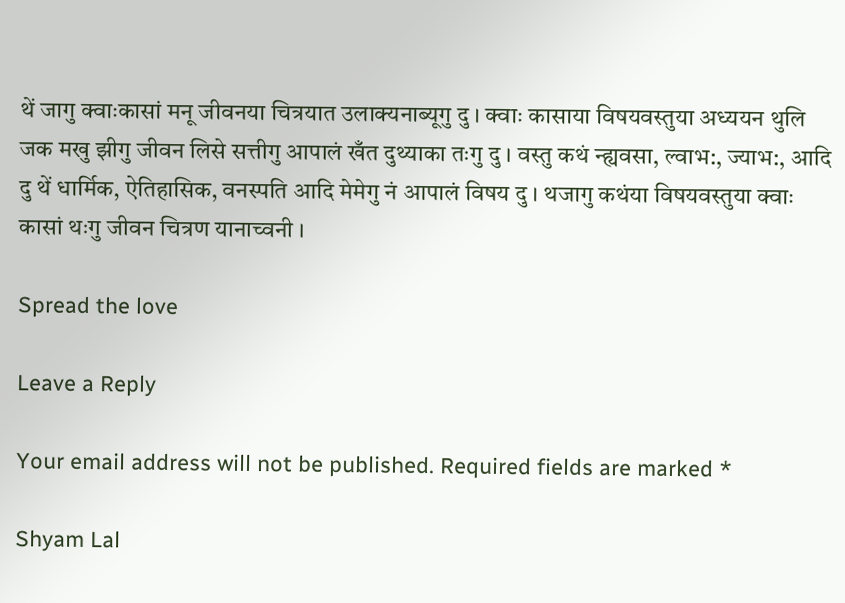थें जागु क्वाःकासां मनू जीवनया चित्रयात उलाक्यनाब्यूगु दु । क्वाः कासाया विषयवस्तुया अध्ययन थुलि जक मखु झीगु जीवन लिसे सत्तीगु आपालं खँत दुथ्याका तःगु दु । वस्तु कथं न्ह्यवसा, ल्वाभ:, ज्याभ:, आदि दु थें धार्मिक, ऐतिहासिक, वनस्पति आदि मेमेगु नं आपालं विषय दु । थजागु कथंया विषयवस्तुया क्वाः कासां थःगु जीवन चित्रण यानाच्वनी ।

Spread the love

Leave a Reply

Your email address will not be published. Required fields are marked *

Shyam Lal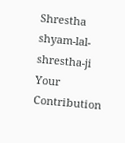Shrestha
shyam-lal-shrestha-ji
Your Contribution